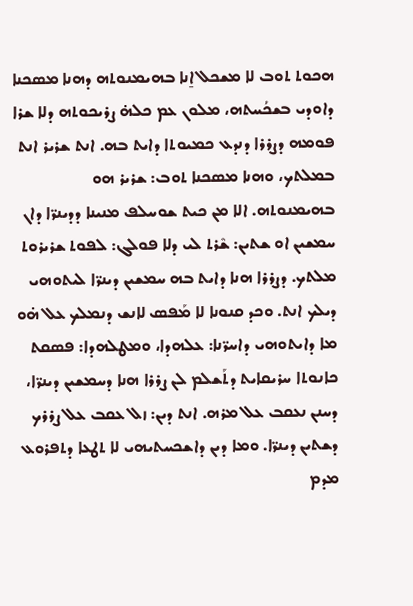ܗܟܘܬ ܬܘܒ ܠܐ ܡܫܟܠ ܐ̱ܢܐ ܒܗܝܡܢܘܬܗ ܕܗܢܐ ܡܣܟܢܐ ܕܐܘܕܝ ܒܫܟܳܚܬܗ، ܡܠܘܢ ܥܡ ܟܠܗ̇ ܨܪܝܟܘܬܗ ܕܠܐ ܫܪܐ ܦܘܡܗ ܕܨܪܪܐ ܕܢܕܥ ܟܡܝܘܬܐ ܕܐܝܬ ܒܗ. ܐܢܬ ܫܪܝܪ ܐܢܬ ܒܡܠܬܟ، ܘܗܢܐ ܡܣܟܢܐ ܬܘܒ: ܫܪܝܪ ܗܘ ܒܗܝܡܢܘܬܗ. ܐܠܐ ܡܢ ܟܝܬ ܫܘܚܠܦ ܡܢܝܢܐ ܕܕܝܢܪ̈ܐ ܕܐܢ ܚܡܫܝܢ ܐܘ ܫܬܝܢ: ܫܶܪܬ ܠܝ ܕܠܐ ܦܘܠܓ: ܠܦܘܬ ܫܪܝܪܘܬ ܡܠܬܟ. ܕܨܪܪܐ ܗܢܐ ܕܐܝܬ ܒܗ ܚܡܫܝܢ ܕܝܢܪ̈ܐ ܠܝܬܘܗܝ ܕܝܠܟ ܐܢܬ. ܘܟܕ ܩܢܘܢܐ ܠܐ ܡܰܦܣ ܠܐܢܫ ܕܢܡܠܟ ܥܠ ܗ̇ܘ ܡܐ ܕܐܝܬܘܗܝ ܕܐܚܪ̈ܢܐ: ܥܠܗܕܐ، ܘܡܛܠܗܕܐ: ܦܣܩܬ ܟܐܢܘܬܐ ܚܪܝܩܐܝܬ ܕܬܰܫܠܡ ܠܢ ܨܪܪܐ ܗܢܐ ܕܚܡܫܝܢ ܕܝܢܪ̈ܐ، ܕܚܢܢ ܢܥܩܒ ܥܠ ܡܪܗ. ܐܢܬ ܕܝܢ: ܙܠ ܥܩܒ ܥܠ ܨܪܪܟ ܕܫܬܝܢ ܕܝܢܪ̈ܐ. ܘܡܐ ܕܝܢ ܕܐܫܟܚܬܝܗܝ ܠܐ ܬܛܥܐ ܕܬܦܪܘܥ ܡܕܡ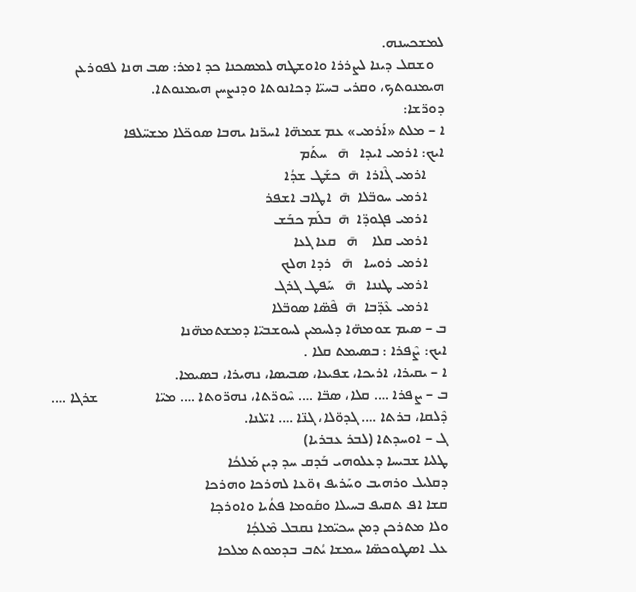ܠܡܫܟܚܢܗ.
   ܘܫܩܠ ܕܝܢܐ ܠܨܪܪܐ ܘܐܘܫܛܗ ܠܡܣܟܢܐ ܟܕ ܐܡܪ: ܣܒ ܗܢܐ ܠܦܘܪܥܢ ܗܝܡܢܘܬܟ، ܘܩܪܝ ܒܚܝ̈ܐ ܕܟܐܢܘܬܐ ܘܕܢܨܚܢ ܗܝܡܢܘܬܐ.
ܕܘܪ̈ܫܐ:
ܐ – ܡܠܬ «ܐܰܪܡܝ» ܥܡ ܫܡܗ̈ܐ ܐܚܪ̈ܢܐ ܝܗܒܐ ܣܘܟ̈ܠܐ ܡܫܚ̈ܠܦܐ
ܐܝܟ: ܐܪܡܝ ܐܝܕܐ   ܗ̄   ܚܬܰܡ
     ܐܪܡܝ ܓܶܐܪܐ  ܗ̄  ܟܫܰܛ ܫܕܳܐ
     ܐܪܡܝ ܚܘܒ̈ܠܐ  ܗ̄  ܐܛܐܒ ܐܫܦܪ
     ܐܪܡܝ ܦܓܘܕ̈ܐ  ܗ̄  ܒܠܰܡ ܟܒܰܫ
     ܐܪܡܝ ܩܠܐ    ܗ̄   ܩܥܐ ܓܥܐ
     ܐܪܡܝ ܪܘܚܐ   ܗ̄   ܪܕܐ ܗܠܟ
     ܐܪܡܝ ܛܢܢܐ   ܗ̄   ܚܰܦܛ ܓܪܓ
     ܐܪܡܝ ܥܶܕ̈ܒܐ  ܗ̄  ܦܶܣ̈ܐ ܣܘܒ̈ܠܐ
ܒ – ܣܝܡ ܫܘܡܗ̈ܐ ܕܠܚܡܝܢ ܠܚܘܫܒܝ̈ܐ ܕܡܫܬܡܗ̈ܢܐ
ܐܝܟ: ܨܶܦܪܐ : ܒܣܝܡܬ ܩܠܐ .
ܐ – ܝܩܝܪܐ، ܐܪܝܟܐ، ܫܦܝܥܐ، ܣܒܝܣܐ، ܢܗܝܪܐ، ܒܣܝܡܐ.
ܒ – ܨܦܪܐ …. ܩܠܐ، ܣܒ̈ܐ …. ܚܶܘܪ̈ܬܐ، ܢܗܪ̈ܘܬܐ …. ܡܝ̈ܐ                ܫܪܓܐ …. ܕܶܠܩܐ، ܒܪܬܐ …. ܓܕܘ̈ܠܐ، ܓܢ̈ܐ …. ܐܝ̈ܠܢܐ.
ܓ – ܐܘܚܕܬܐ (ܠܒܪ ܥܒܪܝܐ)
ܛܠܝܐ ܫܒܝܚܐ ܕܥܠܘܗܝ ܒܰܕܩ ܚܕ ܕܝܢ ܡܰܠܟܳܐ
ܕܩܠܝܠ ܘܪܗܝܒ ܘܚܰܪܝܦ ܙܘ̈ܥܐ ܠܗܪܟܐ ܘܗܪܟܐ
ܩܫܐ ܐܦ ܬܩܝܦ ܒܚܝܠܐ ܘܩܰܘܡܐ ܦܬܳܝܐ ܘܐܘܪܟ̣ܐ
ܘܠܐ ܡܬܪܟܢ ܕܡܢ ܚܟܝ̈ܡܐ ܢܩܒܠ ܡܶܠܟ̣ܳܐ
ܥܠ ܐܣܛܘܟܣ̈ܐ ܚܡܫܐ ܝܳܬܒ ܒܕܡܘܬ ܡܠܟܐ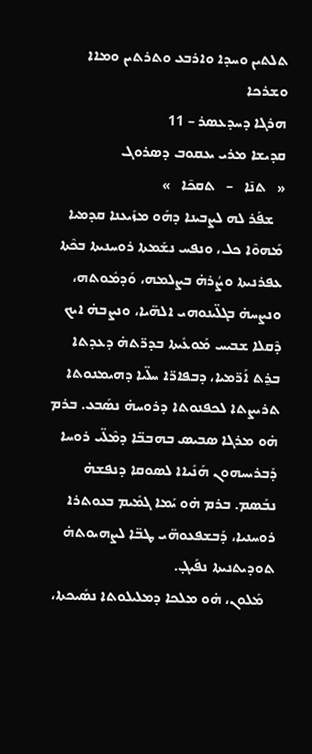ܬܠܬܝܢ ܘܚܕܐ ܘܐܪܒܥ ܘܬܪܬܝܢ ܘܡܐܐ ܘܫܪܟܐ
ܗܪܓܐ ܕܚܕܥܣܪ – 11
ܩܕܝܫܐ ܡܪܝ ܝܥܩܘܒ ܕܣܪܘܓ
«   ܬܢ̄ܐ   –   ܬܩܟ̄ܐ   »
   ܫܦܰܪ ܠܗ ܠܨܒܝܢܐ ܕܗܰܘ ܡܙܺܝܥܢܐ ܩܕܡܝܐ ܡܰܗܘܶܐ ܟܠ، ܘܢܦܚ ܢܫܰܡܬܐ ܪܘܚܢܝܬܐ ܒܟܶܬܐ ܥܦܪܢܝܬܐ ܘܨܳܪܗ̇ ܒܨܠܡܗ، ܘܰܕܡܽܘܬܗ، ܘܢܨܚܗ̇ ܒܓܠ̈ܝܢܘܗܝ ܐܠܗ̈ܝܐ، ܘܢܨܒܗ̇ ܐܝܟ ܕܶܩܠܐ ܫܒܝܚ ܡܰܘܥܺܝܬܐ ܒܕܪ̈ܬܗ̇ ܕܥܕܬܐ ܒܪ̱ܬ ܐܰܪ̈ܡܝܐ، ܕܒܦܐܪ̈ܐ ܚܠ̈ܝܐ ܕܗܝܡܢܘܬܐ ܬܪܝܨܬܐ ܠܟܦܢܘܬܐ ܕܪܘܚܗ̇ ܢܣܰܒܥ. ܒܪܡ ܗ̇ܘ ܡܪܓܐ ܣܒܝܣ ܒܗܒܒ̈ܐ ܕܡܶܠ̈ܝ ܪܘܚܐ ܕܰܒܪܝܚܗܘܢ ܗܰܢܺܝܐܐ ܠܣܘܩܐ ܕܢܦܫܗ̇ ܢܒܰܣܡ. ܒܪܡ ܗ̇ܘ ܝܰܡܐ ܓܡܺܝܡ ܒܥܘܬܪܐ ܪܘܚܢܝܐ، ܕܰܒܫܦܥܘܗ̈ܝ ܛܒ̈ܐ ܠܨܗܝܘܬܗ̇ ܬܘܕܝܬܢܝܬܐ ܢܦܰܝܓ̣.
   ܡܰܠܘܢ، ܗ̇ܘ ܡܠܟܐ ܕܡܠܝܠܘܬܐ ܢܣܺܝܟܬܐ،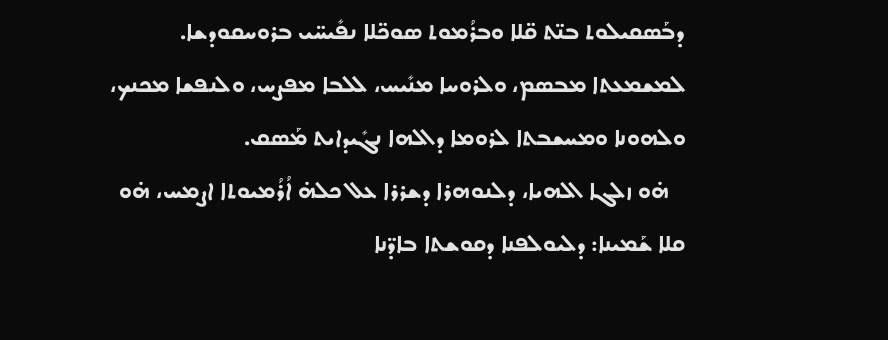ܕܒܰܣܩܝܠܘܬ ܒܢ̈ܬ ܩ̈ܠܐ ܘܒܪܳܡܘܬ ܣܘܟ̈ܠܐ ܢܦܺܝܚ̈ܝ ܒܪܘܚܩܘܕܫܐ. ܠܡܫܡܥܬܐ ܡܒܣܡ، ܘܠܪܘܚܐ ܡܢܺܝܚ، ܠܠܒܐ ܡܦܨܚ، ܘܠܢܦܫܐ ܡܟܢܟ، ܘܠܗܘܢܐ ܘܡܚܫܒܬܐ ܠܪܘܡܐ ܕܐܠܗܐ ܢܓܺܝܕܐܝܬ ܡܰܣܩ.
   ܗ̇ܘ ܙܠܓܐ ܐܠܗܝܐ، ܕܠܢܘܗܪܐ ܕܫܪܪܐ ܥܠ ܟܠܗ̇ ܐܳܪܳܡܝܘܬܐ ܐܨܡܚ، ܗ̇ܘ ܩܠܐ ܫܰܡܝܢܐ: ܕܠܝܘܠܦܢܐ ܕܩܘܫܬܐ ܒܐܕ̈ܢܐ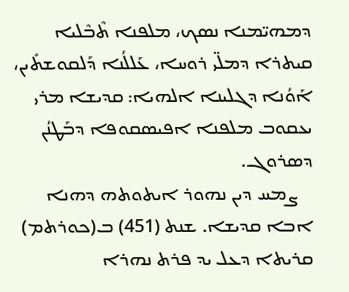ܕܡܗܝ̈ܡܢܐ ܢܣܟ، ܡܠܦܢܐ ܬܶܒܶܠܝܐ ܩܝܬܪܐ ܕܡܠ̈ܝ ܪܘܚܐ، ܥܰܠܠܳܢܐ ܕܰܠܩܘܫܬܺܝܢ، ܐܰܘܳܢܐ ܕܓܠܝܢܐ ܐܠܗܝܐ: ܩܕܝܫܐ ܡܪܝ ܝܥܩܘܒ ܡܠܦܢܐ ܐܦܝܣܩܘܦܐ ܕܒܰܛܢܳܢ ܕܣܪܘܓ.
   ܨܡܚ ܕܝܢ ܢܗܘܪ ܐܝܬܘܬܗ ܕܗܢܐ ܐܒܐ ܩܕܝܫܐ. ܫܢܬ (451) ܒ(ܟܘܪܬܡ) ܩܪܝܬܐ ܕܥܠ ܝܕ ܦܪܬ ܢܗܪܐ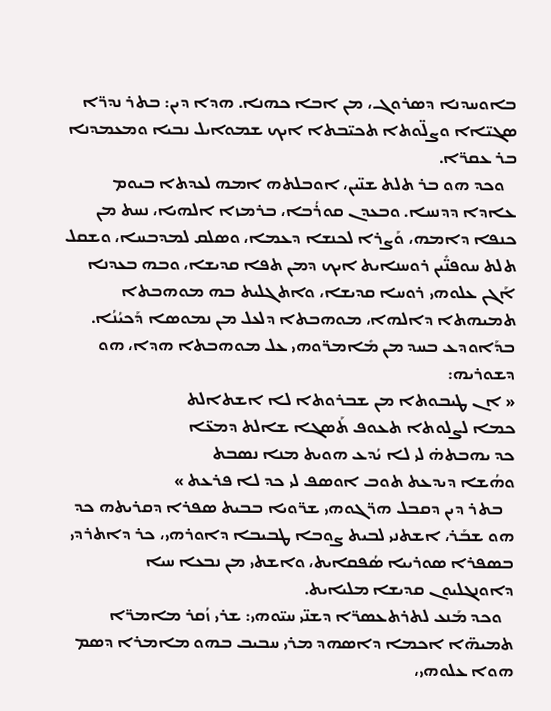ܒܐܘܚܕܢܐ ܕܣܪܘܓ، ܡܢ ܐܒܐ ܟܗܢܐ. ܗܕܐ ܕܝܢ: ܒܬܪ ܢܕܪ̈ܐ ܣܓܝ̈ܐܐ ܘܨܠ̈ܘܬܐ ܬܟܝ̈ܒܬܐ ܐܝܟ ܫܡܘܐܝܠ ܢܒܝܐ ܘܡܥܡܕܢܐ ܒܪ ܥܩܪ̈ܐ.
   ܘܟܕ ܗܘ ܒܪ ܬܠܬ ܫܢ̈ܝܢ، ܐܘܒܠܬܗ ܐܡܗ ܠܥܕܬܐ ܒܝܘܡ ܥܐܕܐ ܕܕܢܚܐ. ܘܒܥܕܢ ܩܘܪܳܒܐ، ܒܪܡܙܐ ܐܠܗܝܐ، ܢܚܬ ܡܢ ܟܢܦܐ ܕܐܡܗ، ܘܰܨܪܐ ܠܟܢܫܐ ܕܥܡܐ، ܘܣܠܩ ܠܡܕܒܚܐ، ܘܫܩܠ ܬܠܬ ܚܘܦܢ̈ܺܝܢ ܪܘܚܢܐܝܬ ܐܝܟ ܕܡܢ ܬܦܐ ܩܕܝܫܐ، ܘܒܗ ܒܥܕܢܐ ܐܰܓܢ ܥܠܘܗܝ ܪܘܚܐ ܩܕܝܫܐ، ܘܐܬܓܠܝܬ ܒܗ ܡܘܗܒܬܐ ܬܡܝܗܬܐ ܕܐܠܗܐ، ܡܘܗܒܬܐ ܕܠܥܠ ܡܢ ܢܡܘܣܐ ܕܰܟܝܳܢܳܐ. ܒܕܰܐܘܕܥ ܒܚܕ ܡܢ ܡܺܐܡܪ̈ܘܗܝ ܥܠ ܡܘܗܒܬܐ ܗܕܐ، ܗܘ ܕܫܘܪܝܗ:
« ܐܢ ܛܝܒܘܬܐ ܡܢ ܫܒܪܘܬܐ ܠܐ ܐܫܬܐܠܬ
ܟܡܐ ܠܨܠܘܬܐ ܬܥܘܦ ܬܰܣܓܐ ܫܐܠܬ ܕܡܥ̈ܐ
ܟܕ ܝܗܒܬܗ̇ ܠܝ ܠܐ ܝܳܕܥ ܗܘܝܬ ܡܢܐ ܢܣܒܬ
ܘܗܳܫܐ ܕܝܕܥܬ ܬܘܒ ܐܘܣܦ ܠܝ ܟܕ ܠܐ ܦܪܥܬ »
   ܒܬܪ ܕܝܢ ܕܩܒܠ ܗܪ̈ܓܘܗܝ ܫܪ̈ܘܝܐ ܒܒܝܬ ܣܦܪܐ ܕܩܪܝܬܗ ܟܕ ܗܘ ܫܒܰܪ، ܐܫܬܢܝ ܠܒܝܬ ܨܘܒܐ ܛܒܝܒܐ ܕܐܘܪܗܝ، ܟܪ ܕܐܬܪܕܝ ܒܣܦܪܐ ܣܘܪܝܝܐ ܣܳܦܩܐܝܬ، ܘܐܫܬܝ ܡܢ ܢܒܥܐ ܚܝܐ ܕܐܘܢܓܠܝܘܢ ܩܕܝܫܐ ܡܠܝܐܝܬ.
   ܘܟܕ ܡܰܢܥ ܠܬܪܬܥܣܪ̈ܐ ܕܫܢ̈ܝ ܚܝ̈ܘܗܝ: ܫܪܝ ܙܳܩܪ ܡܐܡܪ̈ܐ ܬܡܝܗ̈ܐ ܐܟܡܐ ܕܐܣܗܕ ܡܪܝ ܚܒܝܒ ܒܗܘ ܡܐܡܪܐ ܕܣܡ ܗܘܐ ܥܠܘܗܝ،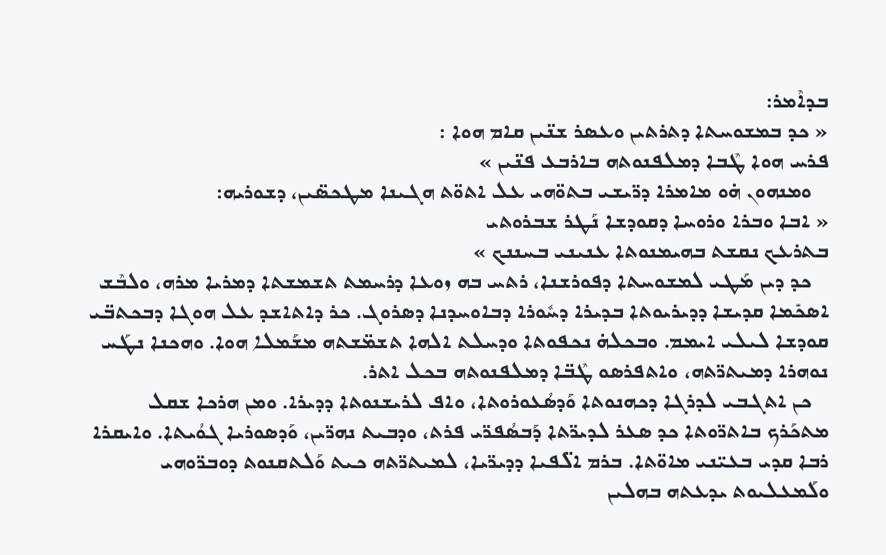ܒܕܐܶܡܪ:
« ܟܕ ܒܡܫܘܚܬܐ ܕܬܪܬܝܢ ܘܥܣܪ ܫܢ̈ܝܢ ܩܐܡ ܗܘܐ :
ܦܪܚ ܗܘܐ ܛܶܒܐ ܕܡܠܦܢܘܬܗ ܒܐܪܒܥ ܦܢ̈ܝܢ »
   ܘܡܢܗܘܢ ܗ̇ܘ ܡܐܡܪܐ ܕܪ̈ܝܫܝ ܒܬܘ̈ܗܝ ܥܠ ܐܬܘ̈ܬ ܗܓܝܢܐ ܡܛܟܣ̈ܝܢ، ܕܫܘܪܝܗ:
« ܐܒܐ ܘܒܪܐ ܘܪܘܚܐ ܕܩܘܕܫܐ ܢܰܛܪ ܫܒܪܘܬܝ
ܒܬܪܥܟ ܢܩܫܬ ܒܗܝܡܢܘܬܐ ܥܢܝܢܝ ܒܚܢܢܟ »
   ܟܕ ܕܝܢ ܡܰܛܝ ܠܡܫܘܚܬܐ ܕܦܘܪܫܢܐ، ܪܬܚ ܒܗ ܙܘܥܐ ܕܪܚܡܬ ܬܫܡܫܬܐ ܕܡܪܝܐ ܡܪܗ، ܘܠܒܶܫ ܐܣܟܺܡܐ ܩܕܝܫܐ ܕܕܝܪܝܘܬܐ ܒܕܝܪܐ ܕܚܽܘܪܐ ܕܒܐܘܚܕܢܐ ܕܣܪܘܓ. ܟܪ ܕܐܬܐܫܕ ܥܠ ܗܘܓܐ ܕܒܟܬܒ̈ܝ ܩܘܕܫܐ ܠܝܠܝ ܐܝܡܡ. ܘܒܟܠܗ̇ ܢܟܦܘܬܐ ܘܕܚܠܬ ܐܠܗܐ ܬܫܡ̈ܫܬܗ ܡܫܰܡܠܐ ܗܘܐ. ܘܗܟܢܐ ܢܛܰܚ ܢܘܗܪܐ ܕܡܝܬܪ̈ܬܗ، ܘܐܬܦܪܣܘ ܛܶܒ̈ܐ ܕܡܠܦܢܘܬܗ ܒܟܠ ܐܬܪ.
   ܟܢ ܐܬܓܒܝ ܠܕܪܓܐ ܕܟܗܢܘܬܐ ܘܰܕܣܳܥܘܪܘܬܐ، ܘܐܦ ܠܪܝܫܢܘܬܐ ܕܕܝܪܐ. ܘܡܢ ܗܪܟܐ ܫܩܠ ܡܬܟܰܪܟ ܒܐܬܪ̈ܘܬܐ ܟܕ ܣܥܪ ܠܕܝܪ̈ܬܐ ܕܰܒܣܳܦܪ̈ܝ ܦܪܬ، ܘܕܒܝܬ ܢܗܪ̈ܝܢ، ܘܰܕܣܘܪܝܐ ܓܘܳܝܬܐ. ܘܐܝܩܪܐ ܪܒܐ ܩܕܝ ܒܥܝ̈ܢܝ ܡܐܘ̈ܬܐ. ܒܪܡ ܐܠ̈ܦܝܐ ܕܕܝܪ̈ܝܐ، ܠܡܝܬܪ̈ܬܗ ܟܝܬ ܘܰܠܬܩܢܘܬ ܕܘܒܪ̈ܘܗܝ ܘܠܰܡܥܠܝܘܬ ܝܕܥܬܗ ܒܗܠܝܢ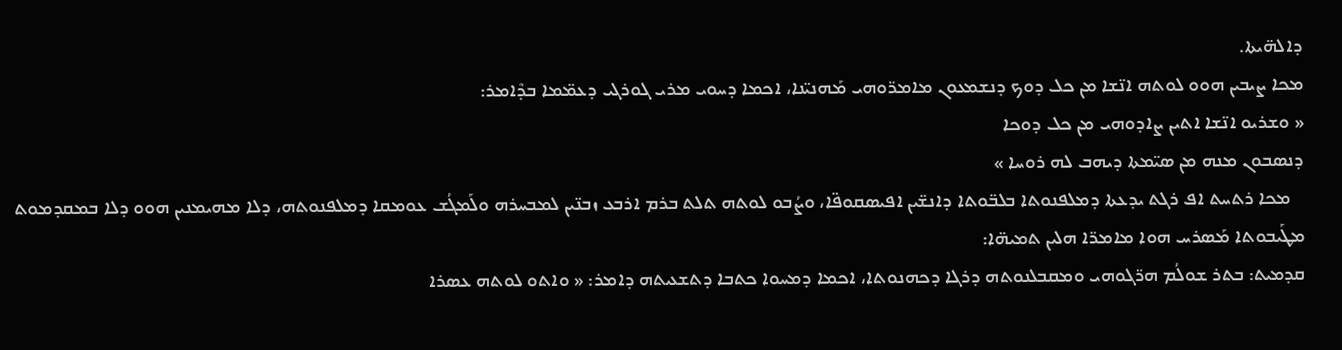ܕܐܠܗ̈ܝܬܐ.
ܡܟܐ ܨܝܒܝܢ ܗܘܘ ܠܘܬܗ ܐܢ̈ܫܐ ܡܢ ܟܠ ܕܘܟ ܕܢܫܡܥܘܢ ܡܐܡܪ̈ܘܗܝ ܡܰܗܢܝ̈ܢܐ، ܐܟܡܐ ܕܚܘܝ ܡܪܝ ܓܘܪܓܝ ܕܥܡ̈ܡܐ ܒܕܶܐܡܪ:
« ܘܫܪܝܘ ܐܢ̈ܫܐ ܐܬܝܢ ܨܐܕܘܗܝ ܡܢ ܟܠ ܕܘܟܐ
ܕܢܣܒܘܢ ܡܢܗ ܡܢ ܣܝ̈ܡܬܐ ܕܝܗܒ ܠܗ ܪܘܚܐ »
   ܡܟܐ ܪܬܚܬ ܐܦ ܪܓܬ ܝܕܥܬܐ ܕܡܠܦܢܘܬܐ ܒܠܒ̈ܘܬܐ ܕܐܢܫ̈ܝܢ ܐܦܝܣܩܘܦ̈ܐ، ܘܨܳܒܘ ܠܘܬܗ ܬܠܬ ܒܪܡ ܐܪܒܥ ܙܒܢ̈ܝܢ ܠܡܒܚܪܗ ܘܠܰܡܓܳܫ ܥܘܡܩܐ ܕܡܠܦܢܘܬܗ، ܕܠܐ ܡܗܝܡܢܝܢ ܗܘܘ ܕܠܐ ܒܡܩܕܡܘܬ ܡܛܰܝܒܘܬܐ ܡܰܣܪܚ ܗܘܐ ܡܐܡܪ̈ܐ ܗܠܝܢ ܬܡܝܗ̈ܐ:
ܩܕܡܝܬ: ܒܬܪ ܫܘܠܳܡ ܗܪ̈ܓܘܗܝ ܘܡܩܒܠܢܘܬܗ ܕܪܓܐ ܕܟܗܢܘܬܐ، ܐܟܡܐ ܕܡܚܘܐ ܟܬܒܐ ܕܬܫܥܝܬܗ ܕܐܡܪ: « ܘܐܬܘ ܠܘܬܗ ܥܣܪܐ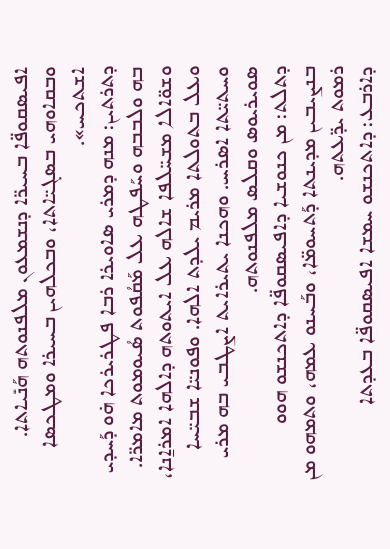ܐܦܝܣܩܘܦ̈ܐ ܒܚܝܪ̈ܐ ܕܢܫܡܥܘܢ ܡܠܦܢܘܬܗ ܗܰܢܺܝܐܬܐ. ܘܒܩܐܘܗܝ ܒܣܓܝ̈ܐܬܐ، ܘܒܟܠܗܝܢ ܒܚܝܪܐ ܘܡܛܟܣܐ ܐܫܬܟܚ».
ܕܬܪܬܝܢ: ܡܢܗ ܕܡܪܝ ܣܐܘܝܪܐ ܪܒܐ ܦܛܪܝܪܟܐ ܗ̇ܘ ܕܰܚܕܝ ܒܗ ܘܠܒܒܗ ܘܚܰܦܛܗ ܥܠ ܡܰܩܳܦܘܬ ܣܳܝܘܡܘܬ ܡܐܡܪ̈ܐ. ܘܫܘ̈ܐܠܐ ܡܫܚ̈ܠܦܐ ܫܐܠܗ ܥܠ ܐܝܬܘܬܗ ܕܐܠܗܐ ܐܡܪܐ̱ܢܐ، ܘܥܠ ܒܬܘܠܬܐ ܡܪܝܡ ܝܠܕܬ ܐܠܗܐ. ܘܦܘܢܝ̈ܐ ܫܒܝ̈ܚܐ ܘܚܬܝ̈ܬܐ ܐܣܪܚ. ܘܗܟܢܐ ܝܬܝܪܐܝܬ ܐܨܛܒܝ ܒܗ ܡܪܝ ܣܘܝܪܝܘܣ ܘܩܠܣ ܡܠܦܢܘܬܗ.
ܕܬܠܬ: ܡܢ ܟܢܘܫܝܐ ܕܐܦܝܣܩܘܦ̈ܐ ܕܐܬܟܢܫܘ ܗܘܘ ܒܢܨܝܒܝܢ ܡܕܝܢܬܐ ܕܰܬܚܘܡ̈ܐ، ܘܒܰܚܢܘ ܥܡܗ، ܘܬܡܗܘ ܡܢ ܪܡܘܬ ܝܕ̈ܥܬܗ.
ܕܐܪܒܥ: ܕܐܬܟܢܫܘ ܚܡܫܐ ܐܦܝܣܩܘܦ̈ܐ ܒܥܕܬܐ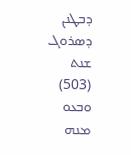ܕܒܛܢܢ ܕܣܪܘܓ ܫܢܬ (503) ܘܒܥܘ ܡܢܗ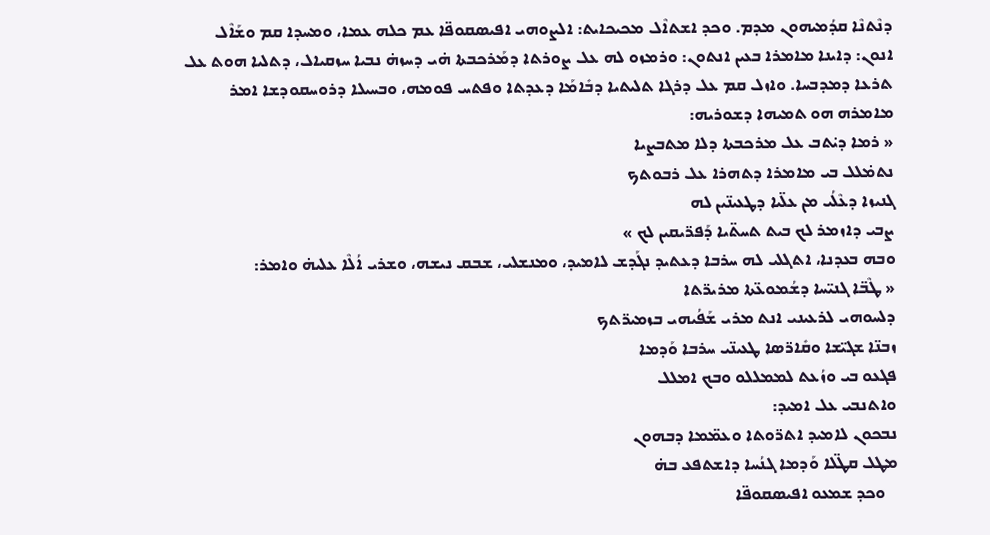ܕܢܶܬܢܶܐ ܩܕܳܡܝܗܘܢ ܡܕܡ. ܘܟܕ ܐܫܬܐܶܠ ܡܟܝܟܐܝܬ: ܐܠܨܘܗܝ ܐܦܝܣܩܘܦ̈ܐ ܥܡ ܟܠܗ ܥܡܐ، ܘܡܚܕܐ ܩܡ ܘܫܰܐܶܠ ܐܢܘܢ: ܕܐܝܢܐ ܡܐܡܪܐ ܒܥܝܢ ܐܢܬܘܢ: ܘܪܡܙܘ ܠܗ ܥܠ ܨܘܪܬܐ ܕܡܰܪܟܒܬܐ ܗ̇ܝ ܕܚܙܗ̇ ܢܒܝܐ ܚܙܩܝܐܠ، ܕܬܠܝܐ ܗܘܬ ܥܠ ܬܪܥܐ ܕܡܕܒܚܐ. ܘܐܙܠ ܩܡ ܥܠ ܕܪܓܐ ܬܠܝܬܝܐ ܕܒܺܐܡܰܐ ܕܥܕܬܐ ܘܦܬܚ ܦܘܡܗ، ܘܒܚܝܠܐ ܕܪܘܚܩܘܕܫܐ ܐܡܪ ܡܐܡܪܗ ܗܘ ܬܡܝܗܐ ܕܫܘܪܝܗ:
« ܪܡܐ ܕܝ̇ܬܒ ܥܠ ܡܪܟܒܬܐ ܕܠܐ ܡܬܒܨܝܐ
ܢܬܡ̇ܠܠ ܒܝ ܡܐܡܪܐ ܕܬܗܪܐ ܥܠ ܪܒܘܬܟ
ܓܢܝܙܐ ܕܥܶܠܳܝ ܡܢ ܥܠ̈ܝܐ ܕܛܥܝܢ̈ܝܢ ܠܗ
ܨܒܝ ܕܐܙܡܪ ܠܟ ܒܝܬ ܬܚܬ̈ܝܐ ܕܰܦܪ̈ܝܩܝܢ ܠܟ »
ܘܒܗ ܒܥܕܢܐ، ܐܬܓܠܝ ܠܗ ܚܪܒܐ ܕܥܬܝܕ ܢܓܰܕܫ ܠܐܡܝܕ، ܘܡܢܫܠܝ، ܫܒܩ ܢܝܫܗ، ܘܫܪܝ ܐܳܠܶܐ ܥܠܝܗ̇ ܘܐܡܪ:
« ܛܶܒ̈ܐ ܓܢܝ̈ܚܐ ܕܫܳܡܘܥ̈ܬܐ ܡܪܝܪ̈ܬܐ
ܕܠܚܘܗܝ ܠܪܥܝܢܝ ܐܢܬ ܡܪܝ ܫܰܦܳܝܗܝ ܒܙܡܝܪ̈ܬܟ
ܙܒܢ̈ܐ ܫܓܝ̈ܫܐ ܘܩܺܐܪ̈ܣܐ ܛܥܝܢ̈ܝ ܚܪܒܐ ܘܰܕܡܐ
ܦܓܥܘ ܒܝ ܘܙܳܥܬ ܠܡܡܠܠܘ ܘܒܟ ܐܡܠܠ
ܘܐܬܢܒܝ ܥܠ ܐܡܝܕ:
ܢܒܟܘܢ ܠܐܡܝܕ ܐܬܪ̈ܘܬܐ ܘܥܡ̈ܡܐ ܕܒܗܘܢ
ܡܛܠ ܩܛ̈ܠܐ ܘܰܕܡܐ ܓܢܳܚܐ ܕܐܫܬܦܥ ܒܗ̇
   ܘܟܕ ܫܡܥܘ ܐܦܝܣܩܘܦ̈ܐ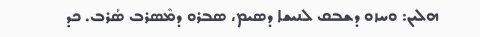ܗܠܝܢ: ܘܚܙܘ ܕܫܒܩ ܠܢܝܫܐ ܕܣܝܡ، ܣܒܪܘ ܕܡܶܣܪܒ ܣܳܪܒ. ܟܕ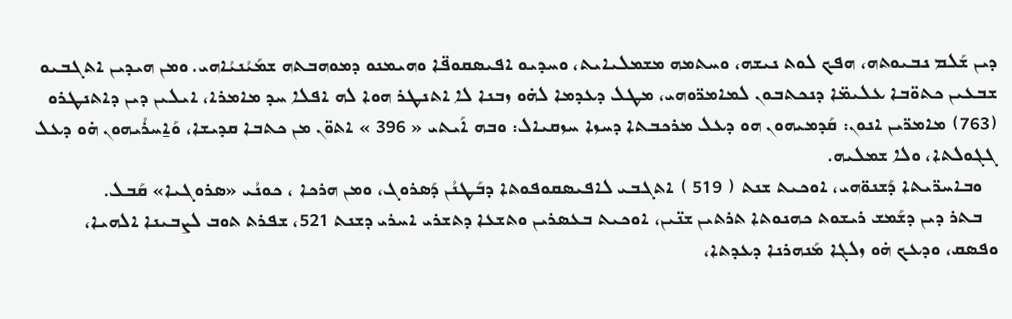ܕܝܢ ܫܰܠܡ ܢܒܝܘܬܗ، ܗܦܟ ܠܘܬ ܢܝܫܗ، ܘܚܬܡܗ ܡܫܡܠܝܐܝܬ، ܘܚܕܝܘ ܐܦܝܣܩܘܦ̈ܐ ܘܗܝܡܢܘ ܕܡܘܗܒܬܗ ܫܡܰܝܳܢܝܳܐܗܝ. ܘܡܢ ܗܝܕܝܢ ܐܬܓܒܝܘ ܫܒܥܝܢ ܟܬܘ̈ܒܐ ܥܠܝܡ̈ܐ ܕܢܟܬܒܘܢ ܠܡܐܡܪ̈ܘܗܝ، ܡܛܠ ܕܥܕܡܐ ܠܗ̇ܘ ܙܒܢܐ ܠܐ ܐܬܢܛܪ ܗܘܐ ܠܗ ܐܦܠܐ ܚܕ ܡܐܡܪܐ، ܐܝܠܝܢ ܕܝܢ ܕܐܬܢܛܪܘ (763) ܡܐܡܪ̈ܝܢ ܐܢܘܢ: ܩܰܕܡܝܗܘܢ ܗܘ ܕܥܠ ܡܪܟܒܬܐ ܕܚܙܐ ܚܙܩܝܐܠ: ܘܒܗ ܐܰܝܬܝ « 396 » ܐܬܘ̈ܢ ܡܢ ܟܬܒܐ ܩܕܝܫܐ، ܘܰܐ̱ܚܪܳܝܗܘܢ ܗ̇ܘ ܕܥܠ ܓܓܘܠܬܐ، ܘܠܐ ܫܡܠܝܗ.
   ܘܒܐܚܪ̈ܝܬܐ ܕܰܫܢܘ̈ܗܝ، ܐܘܟܝܬ ܫܢܬ ( 519 ) ܐܬܓܒܝ ܠܐܦܝܣܩܘܦܘܬܐ ܕܒܰܛܢܳܢ ܕܰܣܪܘܓ، ܘܡܢ ܗܪܟܐ ، ܟܘܢܳܝ «ܣܪܘܓܝܐ» ܩܰܒܠ.
   ܒܬܪ ܕܝܢ ܕܫܰܡܫ ܪܝܫܘܬ ܟܗܢܘܬܐ ܬܪܬܝܢ ܫܢ̈ܝܢ، ܐܘܟܝܬ ܒܥܣܪܝܢ ܘܬܫܥܐ ܕܬܫܪܝ ܐܚܪܝ ܕܫܢܬ 521، ܫܦܪܬ ܬܘܒ ܠܨܒܝܢܐ ܐܠܗܝܐ، ܘܦܣܩ، ܘܕܥܟ ܗ̇ܘ ܙܠܓܐ ܡܰܢܗܪܢܐ ܕܥܕܬܐ،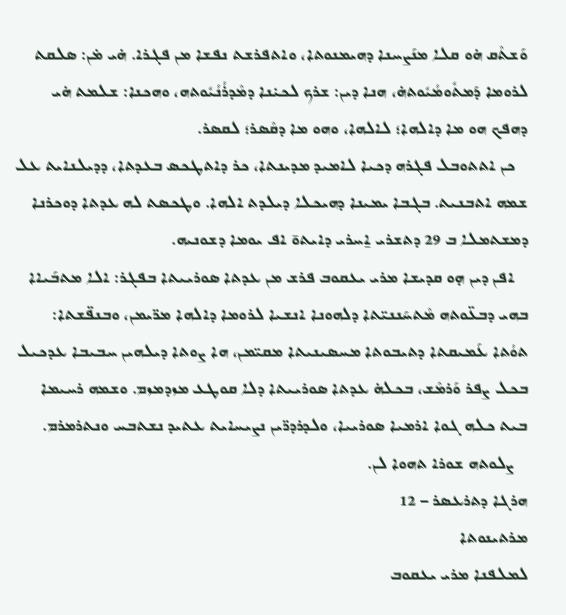ܘܰܫܬܶܩ ܗ̇ܘ ܩܠܐ ܡܢܰܨܚܢܐ ܕܗܝܡܢܘܬܐ، ܘܐܬܦܪܫܬ ܢܦܫܐ ܡܢ ܦܓܪܐ. ܗ̇ܝ ܡ̇ܢ: ܣܠܩܬ ܠܪܘܡܐ ܕܰܡܬܽܘܡܳܝܽܘܬܗ̇، ܗܢܐ ܕܝܢ: ܫܪܟ ܠܟܝ̇ܢܐ ܕܡܶܕܪܳܢܳܝܽܘܬܗ، ܘܗܟܢܐ: ܫܠܡܬ ܗ̇ܝ ܕܗܦܟ ܗܘ ܡܐ ܕܐܠܗܐ؛ ܠܐܠܗܐ، ܘܗܘ ܡܐ ܕܩܶܣܪ؛ ܠܩܣܪ.
   ܟܢ ܐܬܬܘܒܠ ܦܓܪܗ ܕܟܝܐ ܠܐܡܝܕ ܡܕܝܢܬܐ، ܟܪ ܕܐܬܛܟܣ ܒܥܕܬܐ، ܕܕܝܠܢܐܝܬ ܥܠ ܫܡܗ ܐܬܒܢܝܬ. ܒܓܒܐ ܝܡܝܢܐ ܕܗܝܟܠܐ ܕܝܠܕܬ ܐܠܗܐ. ܘܛܟܣܬ ܠܗ ܥܕܬܐ ܕܘܟܪܢܐ ܕܡܫܬܡܠܐ ܒ 29 ܕܬܫܪܝ ܐ̱ܚܪܝ ܕܐܝܬܘ̄ ܐܦ ܝܘܡܐ ܕܫܘܢܝܗ.
   ܐܦܢ ܕܝܢ ܗ̣ܘ ܩܕܝܫܐ ܡܪܝ ܝܥܩܘܒ ܦܪܫ ܡܢ ܥܕܬܐ ܣܘܪܝܝܬܐ ܒܦܓܪ: ܐܠܐ ܡܬܒܰܝܐܐ ܒܗܝ ܕܒܥ̈ܘܬܗ ܡܶܬܚܰܢܢܝ̈ܬܐ ܕܠܗܘܢܐ ܐܢܫܝܐ ܠܪܘܡܐ ܕܐܠܗܐ ܡܪ̈ܝܡܢ، ܘܒܢܦ̈ܫܬܐ: ܬܘܳܬܐ ܥܰܡܝܩܬܐ ܕܬܝܒܘܬܐ ܡܚܣܝܢܝܬܐ ܡܩܝ̈ܡܢ، ܗܐ ܨܘܬܐ ܕܝܠܗܝܢ ܚܒܝܒܐ ܥܕܟܝܠ ܒܟܠ ܨܦܪ ܘܰܪܡܶܫ، ܒܟܠܗ̇ ܥܕܬܐ ܣܘܪܝܝܬܐ ܕܠܐ ܩܘܛܥ ܡܙܕܡܙܡ. ܘܫܡܗ ܪܚܝܡܐ ܒܝܬ ܟܠܗ ܓܘܐ ܐܪܡܝܐ ܣܘܪܝܝܐ، ܘܠܕܪܕܪ̈ܝܢ ܢܨܝܚܐܝܬ ܥܬܝܕ ܢܫܬܒܚ ܘܢܬܪܡܪܡ.
   ܨܠܘܬܗ ܫܘܪܐ ܬܗܘܐ ܠܢ.
ܗܪܓܐ ܕܬܪܥܣܪ – 12
ܡܪܬܝܢܘܬܐ
ܠܡܠܦܢܐ ܡܪܝ ܝܥܩܘܒ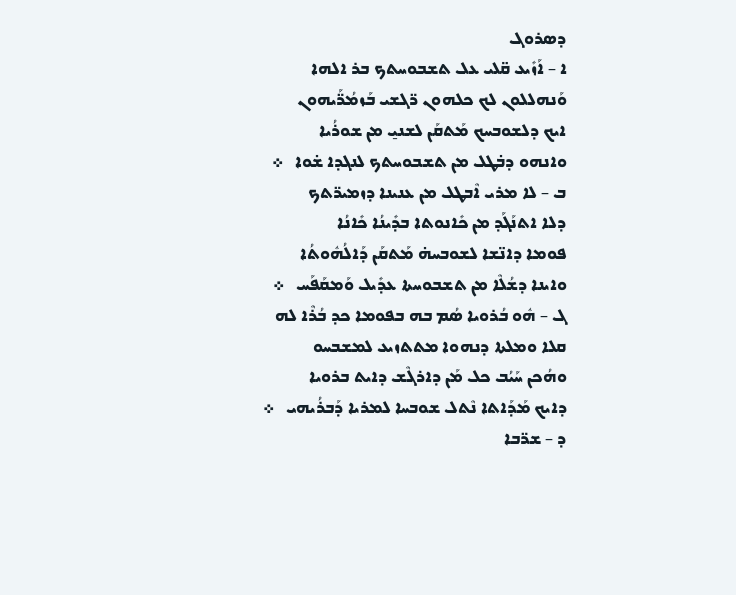ܕܣܪܘܓ
ܐ – ܐܰܙܺܝܥ ܩ̈ܠܝ ܥܠ ܬܫܒܘܚܬܟ ܒܪ ܐܠܗܐ
ܘܰܢܗܠܠܘܢ ܠܟ ܟܠܗܘܢ ܪ̈ܓܫܝ ܒܰܙܡܳܪ̈ܰܝܗܘܢ
ܐܝܟ ܕܠܫܘܒܚܟ ܡܰܬܩܰܢ ܠܫܢܝ̱ ܡܢ ܫܘܪܳܝܐ
ܘܐܢܗܘ ܕܒ̇ܛܠ ܡܢ ܬܫܒܘܚܬܟ ܠܢܓܕܐ ܫ̇ܘܐ   ܀
ܒ – ܠܐ ܡܪܝ ܐܶܒܛܠ ܡܢ ܥܢܝܢܐ ܕܙܡܝܪ̈ܬܟ
ܕܠܐ ܐܬܢܰܓܰܕ ܡܢ ܟܺܐܢܘܬܐ ܒܕܺܝܢܳܐ ܟܺܐܢܳܐ
ܦܘܡܐ ܕܐܢ̈ܫܐ ܠܫܘܒܚܗ̇ ܡܰܬܩܰܢ ܕܰܐܠܳܗܽܘܬܳܐ
ܘܐܝܢܐ ܕܫܳܠܶܐ ܡܢ ܬܫܒܘܚܬܐ ܥܕܺܝܠ ܘܰܡܩܰܦܰܚ   ܀
ܓ – ܗܽܘ ܒܳܪܘܝܐ ܣܳܡ ܒܗ ܒܦܘܡܐ ܟܕ ܒܳܪܶܐ ܠܗ
ܩܠܐ ܘܡܠܬܐ ܕܢܗܘܐ ܡܬܬܙܝܥ ܠܡܫܒܚܘ
ܘܗܳܟܢ ܚܰܝܳܒ ܟܠ ܡܰܢ ܕܐܪܓܶܫ ܕܐܝܬ ܒܪܘܝܐ
ܕܐܝܟ ܡܰܕܰܐܬܐ ܢܶܬܠ ܫܘܒܚܐ ܠܡܪܝܐ ܕܰܒܪܳܝܗܝ   ܀
ܕ – ܫܪ̈ܒܐ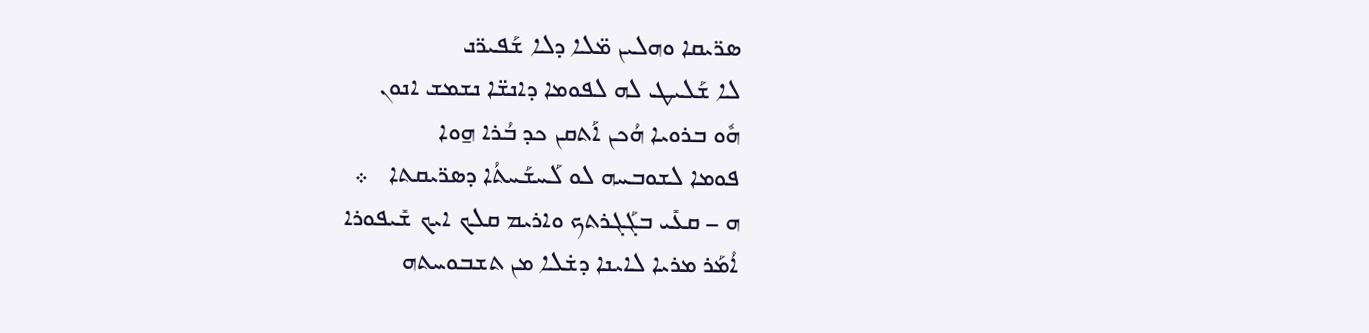ܣܪ̈ܝܩܐ ܘܗܠܝܢ ܡ̈ܠܐ ܕܠܐ ܫܰܦܝܪ̈ܢ
ܠܐ ܫܰܠܝܛ ܠܗ ܠܦܘܡܐ ܕܐܢܫ̈ܐ ܢܫܡܫ ܐܢܘܢ
ܗܽܘ ܒܪܘܝܐ ܗܳܟܢ ܐܰܬܩܢ ܟܕ ܒܳܪܐ ܗ̱ܘܐ
ܦܘܡܐ ܠܫܘܒܚܗ ܠܘ ܠܰܚܫܰܚܬܳܐ ܕܣܪ̈ܝܩܬܐ   ܀
ܗ – ܩܥܺܝ ܒܓܰܓܪܬܟ ܘܐܪܝܡ ܩܠܟ ܐܝܟ ܫܺܝܦܘܪܐ
ܐܳܡܰܪ ܡܪܝܐ ܠܐܝܢܐ ܕܫ̇ܠܐ ܡܢ ܬܫܒܘܚܬܗ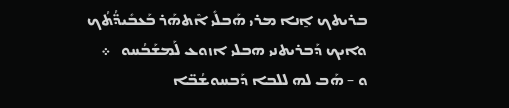ܒܪܝܬܟ ܐ̱ܢܐ ܡܪܝ ܗܰܒܠܺܝ ܐܶܬܗܰܪ ܒܰܥܒܺܝܕ̈ܳܬܳܟ
ܘܐܝܟ ܕܰܒܪܝܬܢܝ ܗܒܠܝ ܐܙܘܥ ܠܰܡܫܰܒܳܚܘ   ܀
ܘ – ܗܰܒ ܠܗ ܠܠܒܐ ܕܰܒܚܘܫܳܒ̈ܐ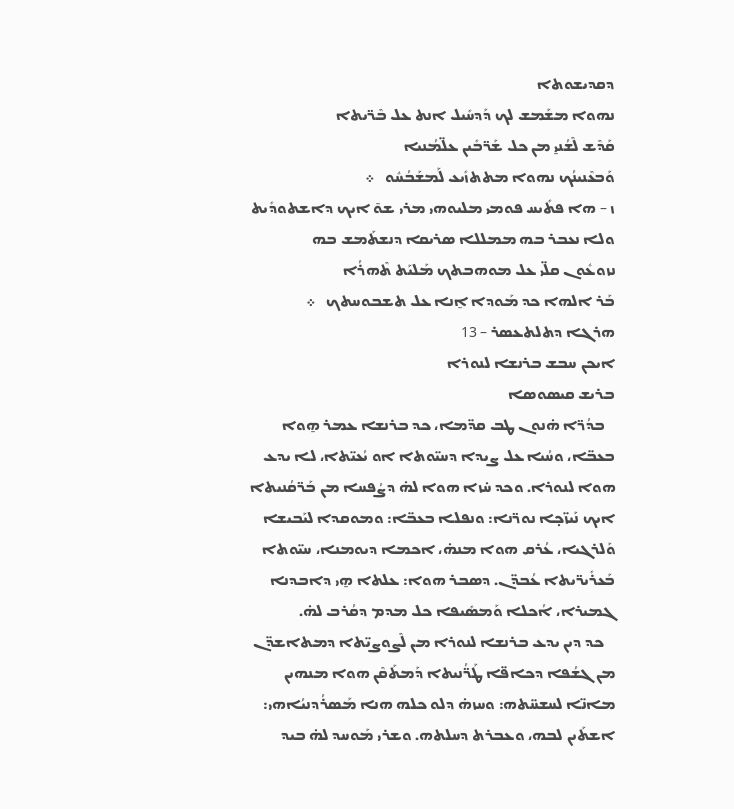ܕܩܕܝܫܘܬܐ
ܢܗܘܐ ܡܫܰܡܫ ܠܟ ܕܰܕܚܺܝܠ ܐܢܬ ܥܠ ܒܶܪ̈ܝܬܐ
ܩܰܕܶܫ ܠܶܫܳܢܝ̱ ܡܢ ܟܠ ܫܰܪ̈ܒܺܝܢ ܥܠ̈ܡܳܢܝܐ
ܘܰܒܥܶܢܝܢܳܟ ܢܗܘܐ ܡܬܬܙܺܝܥ ܠܰܡܫܰܒܳܚܽܘ   ܀
ܙ – ܗܐ ܦܬܺܝܚ ܦܘܡܝ ܡܠܝܘܗܝ ܡܪܝ ܫܘ̄ ܐܝܟ ܕܐܫܬܘܕܺܝܬ
ܘܠܐ ܢܥܒܪ ܒܗ ܡܡܠܠܐ ܣܪܝܩܐ ܕܢܫܬܰܡܫ ܒܗ
ܢܙܘܥܽܘܢ ܩܠ̈ܝ ܥܠ ܡܘܗܒܬܟ ܡܰܠܝܰܬ ܬܶܗܪܳܐ
ܒܰܪ ܐܠܗܐ ܟܕ ܡܰܘܕܐ ܐ̱ܢܐ ܥܠ ܬܫܒܘܚܬܟ   ܀
ܗܪܓܐ ܕܬܠܬܥܣܪ – 13
ܐܝܟܢ ܚܒܫ ܒܪܢܫܐ ܠܢܘܪܐ
ܒܪܝܫ ܩܝܣܘܣܐ
   ܒܕܳܪ̈ܐ ܗ̇ܢܘܢ ܛܒ ܩܕ̈ܡܐ، ܟܕ ܒܪܢܫܐ ܥܡܪ ܗ̱ܘܐ ܒܥܒ̈ܐ، ܘܚܳܝܐ ܥܠ ܨܝܕܐ ܕܚܝ̈ܘܬܐ ܐܘ ܝܳܥܝ̈ܬܐ، ܠܐ ܝܕܥ ܗܘܐ ܠܢܘܪܐ. ܘܟܕ ܚ̇ܙܐ ܗܘܐ ܠܗ̇ ܕܨܳܦܚܐ ܡܢ ܒܰܪ̈ܩܳܢܝܬܐ ܐܝܟ ܢܰܝܙ̈ܟ̣ܐ ܢܘܪ̈ܢܐ: ܘܢܦܠܐ ܒܥܒ̈ܐ: ܘܡܘܩܕܐ ܠܝܰܒܝܫܐ ܘܰܠܪܓܝܐ، ܥܳܪܩ ܗܘܐ ܡܢܗ̇، ܐܟܡܐ ܕܝܘܡܢܐ، ܚܝ̈ܘܬܐ ܒܰܥܪܺܝܪ̈ܝܬܐ ܥܳܒܕ̈ܢ. ܕܣܒܪ ܗܘܐ: ܥܠܬܐ ܗ̱ܝ ܕܐܒܕܢܐ ܓܡܝܪܐ، ܐܳܟܠܐ ܘܰܡܣܺܝܦܐ ܟܠ ܡܕܡ ܕܩܳܪܒ ܠܗ̇.
   ܟܕ ܕܝܢ ܝܕܥ ܒܪܢܫܐ ܠܢܘܪܐ ܡܢ ܠܶܨܘܨܝ̈ܬܐ ܕܡܬܐܫܕ̈ܢ ܡܢ ܓܫܳܦܐ ܕܟܐܦ̈ܐ ܛܰܪ̈ܳܢܝܬܐ ܕܰܡܬܰܩܶܢ ܗܘܐ ܡܢܗܝܢ ܡܐܢ̈ܐ ܠܚܫܚ̈ܬܗ: ܘܚܙܗ̇ ܕܠܘ ܟܠܗ ܗܢܐ ܡܰܣܪܳܕܢܝܳܐܗܝ: ܐܫܬܰܝܢ ܠܒܗ، ܘܥܒܪܬ ܕܚܠܬܗ. ܘܫܪܝ ܡܰܘܚܕ ܠܗ̇ ܒܝܕ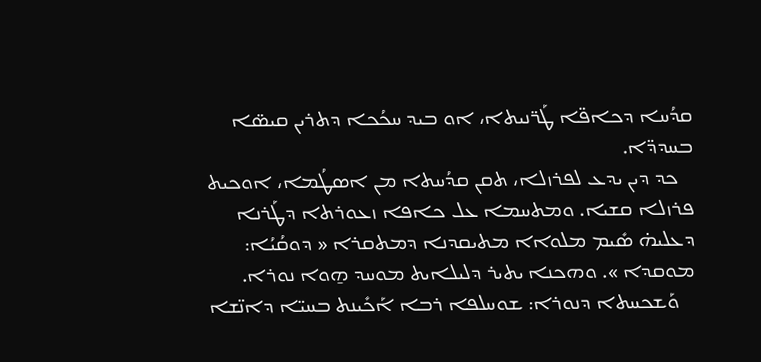ܩܕܳܚܐ ܕܟܐܦ̈ܐ ܛܰܪ̈ܢܝܬܐ، ܐܘ ܒܝܕ ܚܟܳܟܐ ܕܬܪܝܢ ܩܝܣ̈ܐ ܒܚܕܕ̈ܐ.
   ܟܕ ܕܝܢ ܝܕܥ ܠܦܪܙܠܐ، ܬܩܢ ܩܕܳܚܬܐ ܡܢ ܐܣܛܳܡܐ، ܐܘܟܝܬ ܦܪܙܠܐ ܩܫܝܐ. ܘܡܬܚܡܐ ܥܠ ܟܐܦܐ ܙܥܘܪܬܐ ܕܛܰܪܢܐ ܕܥܠܝܗ̇ ܣܺܝܡ ܡܠܘܐܐ ܡܬܝܩܕܢܐ ܕܡܬܩܪܐ « ܕܘܩܳܝܳܐ: ܡܘܩܕܐ ». ܘܗܟܢܐ ܝܬܝܪ ܕܠܝܠܐܝܬ ܡܘܚܕ ܗ̱ܘܐ ܢܘܪܐ.
   ܘܰܫܟܚܬܐ ܕܢܘܪܐ: ܫܘܚܠܦܐ ܪܒܐ ܐܰܟܺܝܢܬ ܒܚܝ̈ܐ ܕܐܢ̈ܫܐ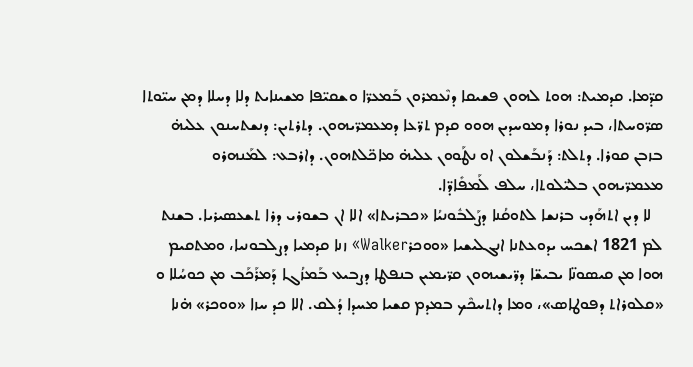ܩܕ̈ܡܐ. ܩܕܡܝܬ: ܗܘܬ ܠܗܘܢ ܦܫܝܩܐ ܕܢܶܥܡܪܘܢ ܒܰܡܥܪ̈ܐ ܘܫܩܝ̈ܦܐ ܡܫܝܢܐܝܬ ܕܠܐ ܕܚܠܐ ܕܡܢ ܚܝ̈ܘܬܐ ܣܪ̈ܘܚܬܐ، ܒܝܕ ܢܘܪܐ ܕܡܘܚܕܝܢ ܗܘܘ ܩܕܡ ܬܪ̈ܥܐ ܕܡܥܡܪ̈ܝܗܘܢ. ܕܬܪܬܝܢ: ܕܢܫܬܚܢܘܢ ܥܠܝܗ̇ ܒܙܒܢ ܩܘܪܐ. ܕܬܠܬ: ܕܰܢܒܰܫܠܘܢ ܐܘ ܢܛܰܘܘܢ ܥܠܝܗ̇ ܡܐܟ̈ܠܬܗܘܢ. ܕܐܪܒܥ: ܠܡܰܢܗܪܘ ܡܥܡܪ̈ܝܗܘܢ ܒܠܝ̈ܠܘܬܐ، ܚܠܦ ܠܰܡܦܺܐܕ̈ܐ.
   ܠܐ ܕܝܢ ܐܬܗܰܕܝ ܒܪܢܫܐ ܠܬܘܩܳܢܐ ܕܨܰܠܒܽܘܢܝܳܐ «ܟܒܪܝܬܐ» ܐܠܐ ܐܢ ܒܫܘܪܝ ܕܪܐ ܬܫܥܣܝܪܝܐ. ܒܫܢܬ ܠܡ 1821 ܐܫܟܚ ܝܕܘܥܬܢܐ ܐܢܓܠܝܫܝܐ «ܘܘܟܪWalker» ܙܢܐ ܩܕܡܝܐ ܕܨܠܒܘܢܝܐ، ܘܡܬܩܝܡ ܗܘܐ ܡܢ ܩܝܣܘܢ̈ܐ ܝܒܝܫ̈ܐ ܕܪ̈ܝܫܝܗܘܢ ܩܪ̈ܝܡܝܢ ܒܢܦܛܐ ܕܨܒܝܥ ܒܰܡܙܳܓܐ ܕܰܡܪܰܟܰܒ ܡܢ ܟܘܚܳܠܐ ܘ «ܩܠܘܪܐܬ ܕܦܘܛܐܣ»، ܘܡܐ ܕܐܬܚܟܶܟ ܒܡܕܡ ܩܫܝܐ ܡܚܕܐ ܕܳܠܩ. ܐܠܐ ܟܕ ܚܙܐ «ܘܘܟܪ» ܗ̇ܢܐ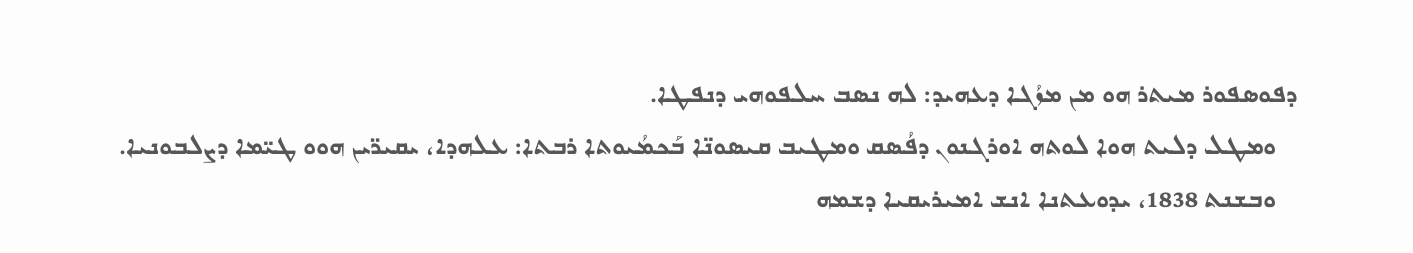ܕܦܘܣܦܘܪ ܡܝܬܪ ܗܘ ܡܢ ܡܙܳܓܐ ܕܥܗܝܕ: ܠܗ ܢܣܒ ܚܠܦܘܗܝ ܕܢܦܛܐ.
   ܘܡܛܠ ܕܠܝܬ ܗܘܐ ܠܘܬܗ ܐܘܪܓܢܘܢ ܕܦܳܣܩ ܘܡܛܝܒ ܩܝܣܘܢ̈ܐ ܒܰܟܡܳܝܘܬܐ ܪܒܬܐ: ܥܠܗܕܐ، ܝܩܝܪ̈ܝܢ ܗܘܘ ܛܝ̈ܡܐ ܕܨܠܒܘܢܝܐ.
   ܘܒܫܢܬ 1838، ܝܕܘܥܬܢܐ ܐܢܫ ܐܡܝܪܝܩܝܐ ܕܫܡܗ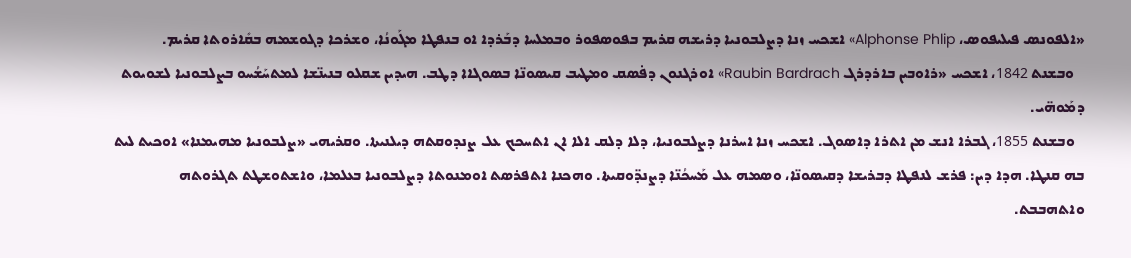«ܐܠܦܘܢܣ ܦܝܠܝܦܘܣ، Alphonse Phlip» ܐܫܟܚ ܙܢܐ ܕܨܠܒܘܢܝܐ ܕܪܝܫܗ ܩܪܝܡ ܒܦܘܣܦܘܪ ܘܒܡܠܚܐ ܕܒܰܪܕܐ ܐܘ ܒܢܦܛܐ ܡܓܰܘܢܳܐ، ܘܫܪܟܐ ܕܓܘܫܡܗ ܒܩܺܐܪܘܬܐ ܩܪܝܡ.
   ܘܒܫܢܬ 1842، ܐܫܟܚ «ܪܐܘܒܝܢ ܒܐܪܕܪܓ Raubin Bardrach» ܐܘܪܓܢܘܢ ܕܦ̇ܣܩ ܘܡܛܝܒ ܩܝܣܘܢ̈ܐ ܒܣܘܓܐܐ ܕܛܒ. ܗܝܕܝܢ ܫܩܠܘ ܒܢܝܢ̈ܫܐ ܠܡܬܚܰܫܳܚܘ ܒܨܠܒܘܢܝܐ ܠܫܘܝܘܬ ܕܡܰܘܗ̈ܝ.
   ܘܒܫܢܬ 1855، ܓܒܪܐ ܐܢܫ ܡܢ ܐܬܪܐ ܕܐܣܘܓ. ܐܫܟܚ ܙܢܐ ܐܚܪܢܐ ܕܨܠܒܘܢܝܐ، ܕܠܐ ܕܠܩ ܐܠܐ ܐܢ ܐܬܚܟܟ ܥܠ ܨܢܕܘܩܬܗ ܕܝܠܢܝܬܐ. ܘܩܪܝܗܝ «ܨܠܒܘܢܝܐ ܡܗܝܡܢܐ» ܐܘܟܝܬ ܠܝܬ ܒܗ ܩܢܛܐ. ܗܕܐ ܕܝܢ: ܦܪܫ ܠܢܦܛܐ ܕܒܪܝܫܐ ܕܩܝܣܘܢ̈ܐ، ܘܣܡܗ ܥܠ ܡܰܚܟܳܢ̈ܐ ܕܨܢܕ̈ܘܩܝܬܐ. ܘܗܟܢܐ ܐܬܦܪܣܬ ܐܘܡܢܘܬܐ ܕܨܠܒܘܢܝܐ ܒܥܠܡܐ، ܘܐܫܬܘܫܛܬ ܬܓܪܘܬܗ ܘܐܬܗܒܒܬ.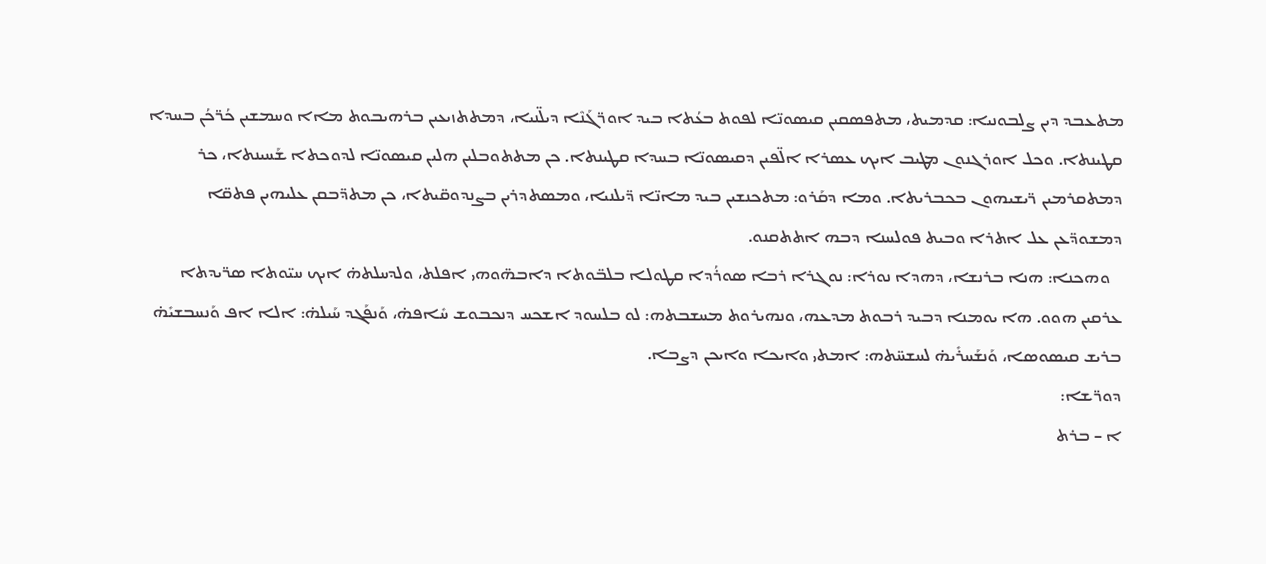ܡܬܥܒܕ ܕܝܢ ܨܠܒܘܢܝܐ: ܩܕܡܝܬ، ܡܬܦܣܩܝܢ ܩܝܣܘܢ̈ܐ ܠܦܘܬ ܒܥܳܬܐ ܒܝܕ ܐܘܪ̈ܓܰܢܶܐ ܕܝܠ̈ܢܝܐ، ܕܡܬܬܙܝܥܝܢ ܒܪܗܝܒܘܬ ܡܐܐ ܘܚܡܫܝܢ ܟܳܪ̈ܟܳܢ ܒܚܕܐ ܩܛܝܢܬܐ. ܘܟܠ ܐܘܪܓܢܘܢ ܡܛܝܒ ܐܝܟ ܥܣܪܐ ܐܠ̈ܦܝܢ ܕܩܝܣܘܢ̈ܐ ܒܚܕܐ ܩܛܝܢܬܐ. ܟܢ ܡܬܬܘܒܠܝܢ ܗܠܝܢ ܩܝܣܘܢ̈ܐ ܠܕܘܟܬܐ ܫܰܚܝܢܬܐ، ܟܪ ܕܡܬܩܪܡܝܢ ܪ̈ܝܫܝܗܘܢ ܒܟܒܪܝܬܐ. ܘܡܐ ܕܩܰܪܘ: ܡܬܟܢܫܝܢ ܒܝܕ ܡܐܢ̈ܐ ܕ̈ܝܠܢܝܐ، ܘܡܣܬܕܪܝܢ ܒܨܢܕܘܩ̈ܝܬܐ، ܟܢ ܡܬܕ̈ܒܩܢ ܥܠܝܗܝܢ ܦܬܩ̈ܐ ܕܡܫܘܕ̈ܥܢ ܥܠ ܐܬܪܐ ܘܒܝܬ ܦܘܠܚܢܐ ܕܒܗ ܐܬܬܩܢܘ.
   ܘܗܟܢܐ: ܗܢܐ ܒܪܢܫܐ، ܕܗܕܐ ܢܘܪܐ: ܢܘܓܪܐ ܪܒܐ ܣܘܪܳܕܐ ܩܛܘܠܐ ܒܠܒ̈ܘܬܐ ܕܐܒܗ̈ܘܗܝ ܐܦܠܬ، ܘܠܕܚܠܬܗ̇ ܐܝܟ ܚܝ̈ܘܬܐ ܣܪ̈ܝܕܬܐ ܥܪܩܝܢ ܗܘܘ. ܗܐ ܝܘܡܢܐ ܕܒܝܕ ܪܒܘܬ ܡܕܥܗ، ܘܢܗܝܪܘܬ ܡܚܫܒܬܗ: ܠܘ ܒܠܚܘܕ ܐܫܟܚ ܕܢܟܒܘܫ ܚܺܐܦܗ̇، ܘܰܢܦܰܓܕ ܚܰܝܠܗ̇: ܐܠܐ ܐܦ ܘܰܢܚܒܫܝܺܗ̇ ܒܪܝܫ ܩܝܣܘܣܐ، ܘܰܢܫܰܚܪܺܝܗ̇ ܠܚܫܚ̈ܬܗ: ܐܡܬܝ ܘܐܝܟܐ ܘܐܝܟܢ ܕܨܒܐ.
ܕܘܪ̈ܫܐ:
ܐ – ܒܪܬ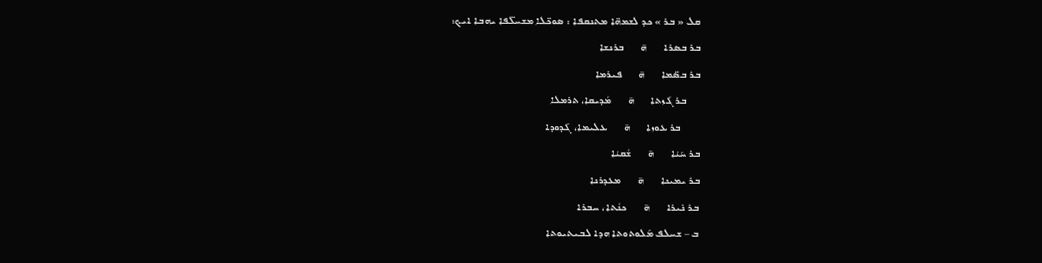ܩܠ « ܒܪ » ܟܕ ܠܫܡܗ̈ܐ ܡܬܢܩܦܐ : ܣܘܟ̈ܠܐ ܡܫܚܠ̈ܦܐ ܝܗܒܐ ܐܝܟ:
ܒܪ ܒܣܪܐ      ܗ̄      ܒܪܢܫܐ
ܒܪ ܒܣ̈ܡܐ      ܗ̄      ܦܝܪܡܐ
     ܒܪ ܓܳܙܬܐ      ܗ̄      ܡܳܕܝܩܐ، ܬܪܡܠܐ
       ܒܪ ܥܘܙܐ      ܗ̄      ܥܠܝܡܐ، ܓܰܕܘܕܐ
ܒܪ ܚܰܝܳܐ      ܗ̄      ܫܳܩܝܳܐ
ܒܪ ܝܡܝܢܐ      ܗ̄      ܡܥܕܪܢܐ
ܒܪ ܢܺܝܪܐ      ܗ̄      ܟܢܳܬܐ، ܚܒܪܐ
ܒ – ܫܚܠܦ ܡܰܠܘܬܘܬܐ ܗܕܐ ܠܒܝܬܝܘܬܐ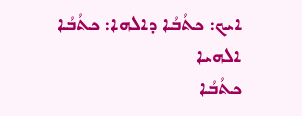ܐܝܟ: ܟܬܳܒܳܐ ܕܐܠܗܐ: ܟܬܳܒܳܐ ܐܠܗܝܐ
ܟܬܳܒܳܐ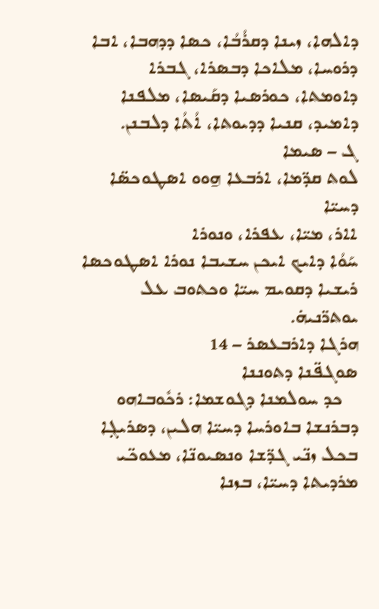ܕܐܠܗܐ، ܙܝܢܐ ܕܩܪܳܒܳܐ، ܟܣܐ ܕܕܗܒܐ، ܐܒܐ ܕܪܘܚܐ، ܡܠܐܟܐ ܕܒܣܪܐ، ܓܒܪܐ ܕܐܘܡܬܐ، ܟܘܪܣܝܐ ܕܩܰܝܣܐ، ܡܠܦܢܐ ܕܐܡܝܕ، ܩܢܝܐ ܕܕܝܘܬܐ، ܐܳܬܳܐ ܕܠܒܢܢ.
ܓ – ܣܝܡܐ
ܠܘܬ ܩܕ̈ܡܐ، ܐܪܒܥܐ ܗ̱ܘܘ ܐܣܛܘܟܣ̈ܐ ܕܚܝ̈ܐ
ܐܐܪ، ܡܝ̈ܐ، ܥܦܪܐ، ܘܢܘܪܐ
ܚܰܘܳܐ ܕܐܝܟ ܐܝܟܢ ܚܫܝܒܐ ܢܘܪܐ ܐܣܛܘܟܣܐ ܪܝܫܝܐ ܕܩܘܝܡ ܚܝ̈ܐ ܘܟܬܘܒ ܥܠ ܝܘܬܪ̈ܢܝܗ̇.
ܗܪܓܐ ܕܐܪܒܥܣܪ – 14
ܣܘܓܦ̈ܢܐ ܕܬܘܢܢܐ
   ܟܕ ܚܘܠܡܢܐ ܕܓܘܫܡܐ: ܪܟܽܘܒܐܗܘ ܕܒܪܢܫܐ ܒܐܘܪܚܐ ܕܚܝ̈ܐ ܗܠܝܢ، ܕܣܪܝܓ̣ܐ ܒܟܠ ܙܢ̈ܝ ܓܕ̈ܫܐ ܘܢܣܝܘܢ̈ܐ، ܡܥܘܟ̈ܝ ܡܪܕܝܬܐ ܕܚܝ̈ܐ، ܒܙܢܐ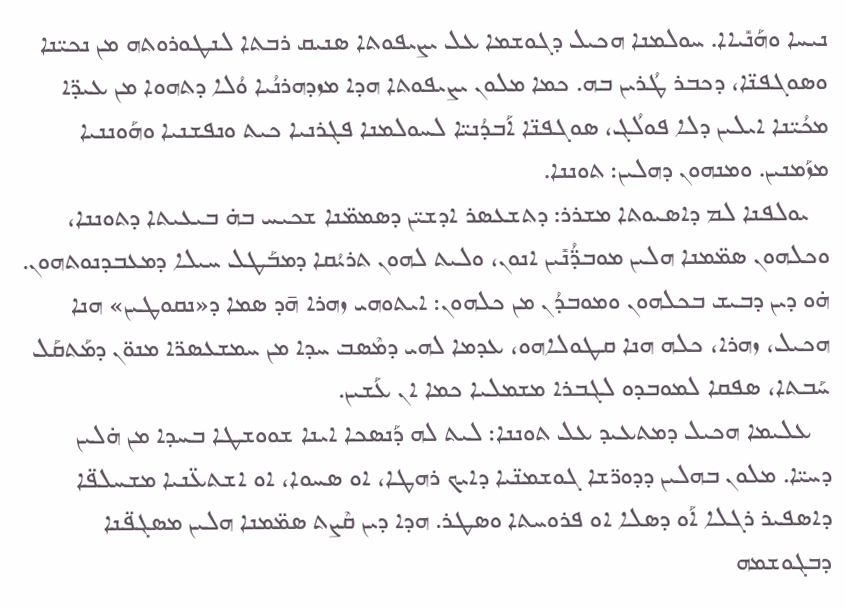ܢܝܚܐ ܘܗܰܢܺܝܐܐ. ܚܘܠܡܢܐ ܗܟܝܠ ܕܓܘܫܡܐ ܥܠ ܝܨܝܦܘܬܐ ܣܢܝܩ ܪܒܬܐ ܠܢܛܘܪܘܬܗ ܡܢ ܢܟܝ̈ܢܐ ܘܣܘܓܦܢ̈ܐ، ܕܟܒܪ ܛܳܪܝܢ ܒܗ. ܟܡܐ ܡܠܘܢ ܝܨܝܦܘܬܐ ܗܕܐ ܡܙܕܗܪܢܳܝܐ ܘܳܠܐ ܕܬܗܘܐ ܡܢ ܥܝܕ̈ܐ ܡܟܳܝ̈ܢܐ ܐܝܠܝܢ ܕܠܐ ܦܘܠܳܓ، ܣܘܓܦܢ̈ܐ ܐܰܒܕܳܢܝ̈ܐ ܠܚܘܠܡܢܐ ܦܓܪܢܝܐ ܟܝܬ ܘܢܦܫܢܝܐ ܘܗܰܘܢܢܝܐ ܡܙܰܡܢܝܢ. ܘܡܢܗܘܢ ܕܗܠܝܢ: ܬܘܢܢܐ.
   ܝܘܠܦܢܐ ܠܡ ܕܐܣܝܘܬܐ ܡܫܪܪ: ܕܬܫܥܣܪ ܐܕܫܝ̈ܢ ܕܣܡܡ̈ܢܐ ܫܟܝܚ ܒܗ̇ ܒܝܥܝܬܐ ܕܬܘܢܢܐ، ܘܟܠܗܘܢ ܣܡ̈ܡܢܐ ܗܠܝܢ ܡܘܒܕ̈ܳܢܺܝܢ ܐܢܘܢ، ܘܠܝܬ ܠܗܘܢ ܬܪܝܳܩܐ ܕܡܒܰܛܠ ܚܝܠܐ ܕܡܥܒܕܢܘܬܗܘܢ. ܗ̇ܘ ܕܝܢ ܕܒܝܫ ܒܟܠܗܘܢ ܘܡܘܒܕܳܢ ܡܢ ܟܠܗܘܢ: ܐܝܬܘܗܝ ܙܗܪܐ ܗ̄ܕ ܣܡܐ ܕ«ܢܩܘܛܝܢ» ܗܢܐ ܗܟܝܠ، ܙܗܪܐ، ܟܠܗ ܗܢܐ ܩܛܘܠܐܗܘ، ܥܕܡܐ ܠܗܝ ܕܡܶܣܒ ܚܕܐ ܡܢ ܚܡܫܥܣܪ̈ܐ ܡܢܘ̈ܢ ܕܡܰܬܩܰܠ ܚܰܒܬܐ، ܣܦܩܐ ܠܡܘܒܕܘ ܠܓܒܪܐ ܡܫܡܠܝܐ ܟܡܐ ܐܢ ܥܰܫܝܢ.
   ܥܠܝܡܐ ܗܟܝܠ ܕܡܬܥܝܕ ܥܠ ܬܘܢܢܐ: ܠܝܬ ܠܗ ܕܰܢܣܟܐ ܐܝܢܐ ܫܘܘܫܛܐ ܒܚܕܐ ܡܢ ܗ̇ܠܝܢ ܕܚܝ̈ܐ. ܡܠܘܢ ܒܗܠܝܢ ܕܕܘܪ̈ܫܐ ܓܘܫܡܢ̈ܝܐ ܕܐܝܟ ܪܗܛܐ، ܐܘ ܣܚܘܐ، ܐܘ ܐܫܬܥ̈ܢܝܐ ܡܫܚܠܦ̈ܐ ܕܐܣܦܝܪ ܪܓܠܐ ܐܰܘ ܕܣܠܐ ܐܘ ܦܪܘܚܬܐ ܘܣܛܪ. ܗܕܐ ܕܝܢ ܩܶܨܬ ܣܡ̈ܡܢܐ ܗܠܝܢ ܡܣܓܦ̈ܢܐ ܕܒܓܘܫܡܗ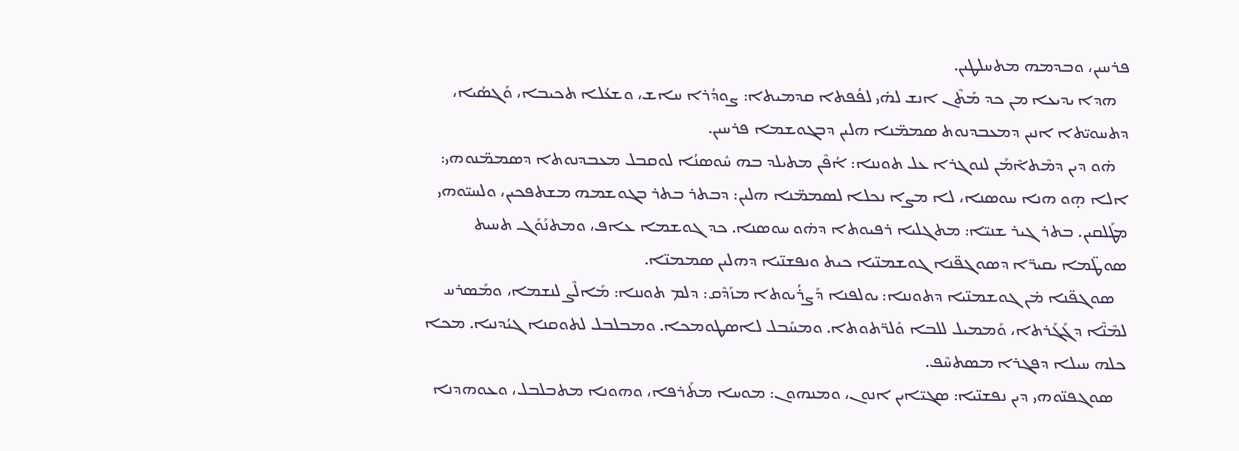ܦܪܚܝܢ، ܘܒܕܡܗ ܡܬܚܠܛܝܢ.
   ܗܕܐ ܝܕܝܥܐ ܡܢ ܟܕ ܡܰܬܶܢ ܐܢܫ ܠܗ̇ܝ ܠܦܳܦܬܐ ܩܕܡܝܬܐ: ܨܘܕܳܪܐ ܚܐܫ، ܘܫܥܳܠܐ ܬܟܝܒܐ، ܘܰܓܣܳܝܐ، ܕܬܚܘܝ̈ܬܐ ܐܢܝܢ ܕܡܥܒܕܢܘܬ ܣܡܡ̈ܢܐ ܗܠܝܢ ܕܒܓܘܫܡܐ ܦܪܚܝܢ.
   ܗ̇ܘ ܕܝܢ ܕܡܶܬܐܶܡܰܢ ܠܢܘܓܪܐ ܥܠ ܬܘܢܢܐ: ܐܳܦܶܢ ܡܬܝܠܕ ܒܗ ܚܽܘܣܢܳܐ ܠܘܩܒܠ ܡܥܒܕܢܘܬܐ ܕܣܡܡ̈ܢܘܗܝ: ܐܠܐ ܗ̣ܘ ܗܢܐ ܚܘܣܢܐ، ܠܐ ܡܨܐ ܢܟܠܐ ܠܣܡܡ̈ܢܐ ܗܠܝܢ: ܕܒܬܪ ܒܬܪ ܒܓܘܫܡܗ ܡܫܬܦܟܝܢ، ܘܠܚܝ̈ܘܗܝ ܡܛܰܠܩܝܢ. ܒܬܪ ܓܝܪ ܫܢܝ̈ܐ: ܡܬܓܠܝܐ ܪܦܝܘܬܐ ܕܗ̇ܘ ܚܘܣܢܐ. ܟܕ ܓܘܫܡܐ ܥܐܦ، ܘܡܬܢܰܘܰܓ ܬܚܝܬ ܣܘܛ̈ܡܐ ܝܩܝܪ̈ܐ ܕܣܘܓܦ̈ܢܐ ܓܘܫܡܢ̈ܝܐ ܟܝܬ ܘܢܦܫܢ̈ܝܐ ܕܗܠܝܢ ܣܡܡܢ̈ܐ.
   ܣܘܓܦ̈ܢܐ ܡ̇ܢ ܓܘܫܡܢ̈ܝܐ ܕܬܘܢܢܐ: ܝܘܠܦܢܐ ܕܰܨܪܳܝܘܬܐ ܡܙܰܕܶܩ: ܕܠܡ ܬܘܢܢܐ: ܡܰܐܠܶܨ ܠܢܫܡܐ، ܘܡܰܣܪܚ ܠܡܶܢ̈ܶܐ ܕܓܰܓܰܪܬܐ، ܘܰܡܡܝܠ ܠܠܒܐ ܘܰܠܪ̈ܬܘܬܐ. ܘܡܚܰܒܠ ܠܐܣܛܘܡܟܐ. ܘܡܒܠܒܠ ܠܬܘܩܢܐ ܓܝܳܕܢܝܐ. ܡܟܐ ܟܠܗ ܚܝܠܐ ܕܦܓܪܐ ܡܣܬܚܶܦ.
   ܣܘܓܦܢ̈ܘܗܝ ܕܝܢ ܢܦܫܢ̈ܝܐ: ܣܓܝ̈ܐܝܢ ܐܢܘܢ، ܘܡܢܗܘܢ: ܡܘܚܐ ܡܬܰܪܦܐ، ܘܗܘܢܐ ܡܬܒܠܒܠ، ܘܥܘܗܕܢܐ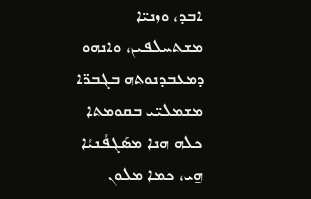ܐܒܕ، ܘܙܢܝ̈ܐ ܡܫܬܚܠܦܝܢ، ܘܐܢܗܘ ܕܡܥܒܕܢܘܬܗ ܒܓܒܪ̈ܐ ܡܫܡܠܝ̈ܝ ܒܩܘܡܬܐ ܟܠܗ ܗܢܐ ܡܣܰܓܦܳܢܝܳܐ ܗ̱ܝ، ܟܡܐ ܡܠܘܢ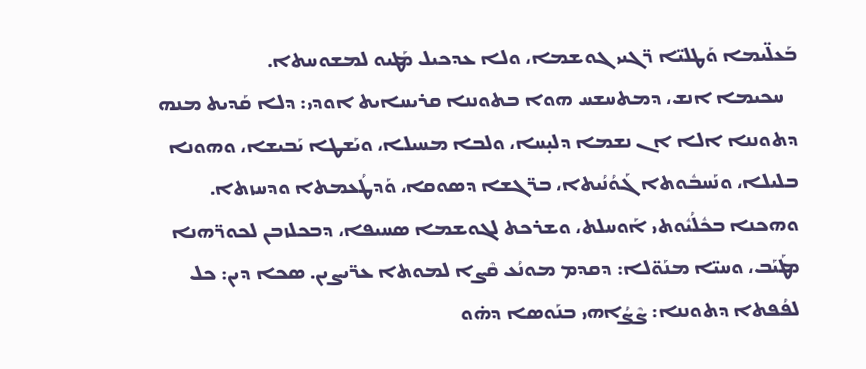ܒܰܥܠ̈ܝܡܐ ܘܰܛܠܝ̈ܐ ܪ̈ܓܝܝ ܓܘܫܡܐ، ܘܠܐ ܥܕܟܝܠ ܡܰܛܝܘ ܠܡܫܘܚܬܐ.
   ܚܟܝܡܐ ܐܢܫ، ܕܡܬܚܫܚ ܗܘܐ ܒܬܘܢܢܐ ܩܪܝܚܐܝܬ ܐܘܕܝ: ܕܠܐ ܩܰܕܝܬ ܡܢܗ ܕܬܘܢܢܐ ܐܠܐ ܐܢ ܢܫܡܐ ܕܠܝ̣ܚܐ، ܘܠܒܐ ܡܚܝܠܐ، ܘܝܰܫܛܐ ܝܰܒܝܫܐ، ܘܗܘܢܐ ܒܠܝܠܐ، ܘܢܰܚܒܽܘܬܐ ܓܰܘܳܢܳܝܬܐ، ܒܪ̈ܓܫܐ ܕܣܘܩܐ، ܘܰܕܛܳܥܡܬܐ ܘܕܚܙܬܐ. ܘܗܟܢܐ ܒܟܽܠܳܝܽܘܬܝ ܐܰܘܚܠܬ، ܘܫܪܟܬ ܠܓܘܫܡܐ ܣܚܝܦܐ، ܕܒܟܠܙܒܢ ܠܟܘܪ̈ܗܢܐ ܡܛܰܝܰܒ، ܘܚܝ̈ܐ ܡܢܰܘ̈ܠܐ: ܕܩܕܡ ܡܘܢܳܥ ܩܶܨܐ ܠܡܘܬܐ ܥܪ̈ܝܨܝܢ. ܣܟܐ ܕܝܢ: ܟܠ ܠܦܳܦܬܐ ܕܬܘܢܢܐ: ܨܶܨܳܐܗܝ ܒܢܰܘܣܐ ܕܗ̇ܘ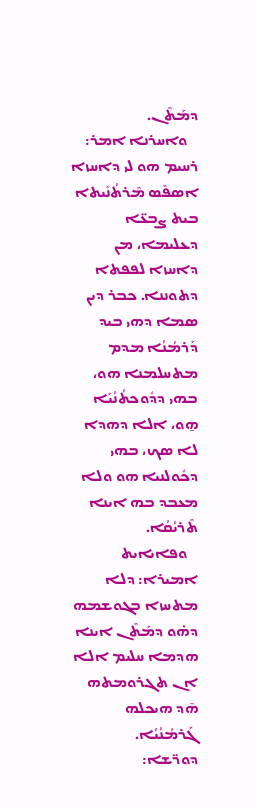ܕܡܰܬܶܢ.
   ܘܐܚܪܢܐ ܐܡܪ: ܪܚܝܡ ܗܘ ܠܝ ܕܐܚܙܐ ܐܣܦܶܣ ܡܶܪܬܳܢܺܝܬܐ ܒܝܬ ܨܒܥ̈ܐ ܕܥܠܝܡܐ، ܡܢ ܕܐܚܙܐ ܠܦܦܬܐ ܕܬܘܢܢܐ. ܟܒܪ ܕܝܢ ܣܡܐ ܕܗܝ ܒܝܕ ܕܰܪܡܳܢܳܐ ܡܕܡ ܡܬܚܠܡܢܐ ܗܘ، ܒܗܝ ܕܕܽܘܟܬܳܢܳܝܰܐ ܗ̱ܘ، ܐܠܐ ܕܗܕܐ ܠܐ ܣܟ، ܒܗܝ ܕܟܽܘܠܢܝܐ ܗܘ ܘܠܐ ܡܥܒܕ ܒܗ ܐܝܢܐ ܬܶܪܝܳܩܳܐ.
   ܘܦܐܝܐܝܬ ܐܡܝܪܐ: ܕܠܐ ܡܬܚܙܐ ܒܓܘܫܡܗ ܕܗ̇ܘ ܕܡܰܬܶܢ ܐܝܢܐ ܗܕܡܐ ܚܠܝܡ ܐܠܐ ܐܢ ܬܓܪܘܡܬܗ ܗ̄ܕ ܗܝܟܠܗ ܓܰܪܡܳܢܳܝܳܐ.
ܕܘܪ̈ܫܐ: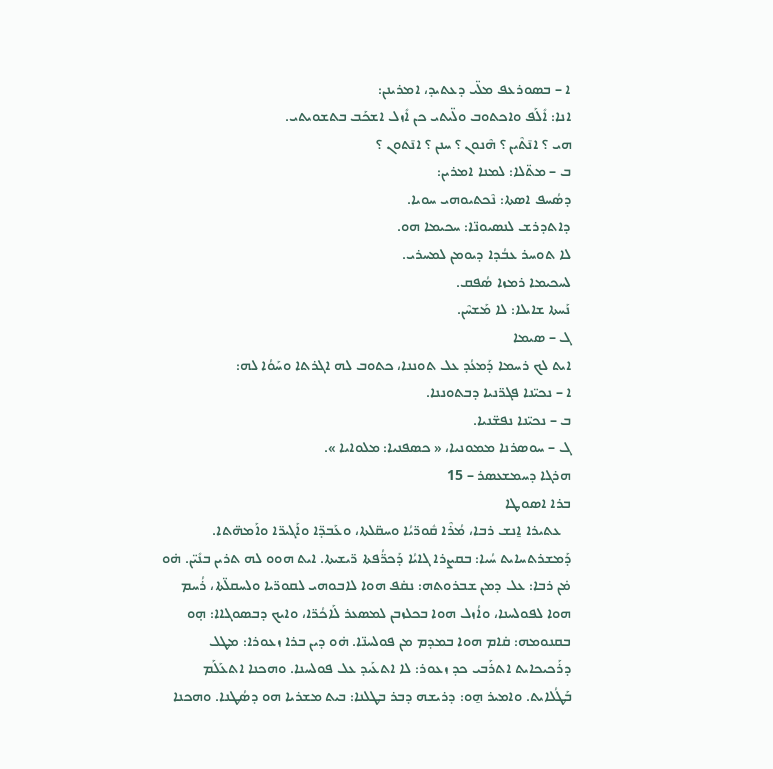ܐ – ܒܣܘܪܥܦ ܡܠ̈ܝ ܕܥܬܝܕ، ܐܡܪܝܢܢ:
ܐܢܐ: ܐܺܠܰܦ ܘܐܟܬܘܒ ܘܠ̈ܝܬܝ ܟܢ ܐܺܙܠ ܐܫܟܰܒ ܒܬܫܘܝܬܝ.
ܗܝ ؟ ܐܢ̄ܬܶܝܢ ؟ ܗܶܢܘܢ ؟ ܚܢܢ ؟ ܐܢ̄ܬܘܢ ؟
ܒ – ܡܬ̈ܠܐ: ܠܡܢܐ ܐܡܪܝܢ:
ܕܣܳܚܦ ܐܣܬܐ: ܢܶܟܬܝܘܗܝ ܚܘܝܐ.
ܕܐܬܕܪܫ ܠܢܣܝܘܢ̈ܐ: ܚܟܝܡܐ ܗܘ.
ܠܐ ܬܘܚܪ ܥܒܳܕܐ ܕܝܘܡܢ ܠܡܚܪܝ.
ܠܚܟܝܡܐ ܪܡܙܐ ܣܳܦܩ.
ܢܰܚܬܐ ܫܐܝܠܐ: ܠܐ ܡܰܫܚܶܢ.
ܓ – ܣܝܡܐ
ܐܝܬ ܠܟ ܪܚܡܐ ܕܰܡܥܳܕ ܥܠ ܬܘܢܢܐ، ܟܬܘܒ ܠܗ ܐܓܪܬܐ ܘܚܰܘܳܐ ܠܗ:
ܐ – ܢܟܝ̈ܢܐ ܦܓܪ̈ܢܝܐ ܕܒܬܘܢܢܐ.
ܒ – ܢܟܝ̈ܢܐ ܢܦܫ̈ܢܝܐ.
ܓ – ܚܘܣܪܢܐ ܡܡܘܢܝܐ، « ܟܣܦܢܝܐ: ܡܠܘܐܝܐ ».
ܗܪܓܐ ܕܚܡܫܥܣܪ – 15
ܒܪܐ ܐܣܘܛܐ
   ܥܬܝܪܐ ܐ̱ܢܫ ܪܒܐ، ܡܳܪܶܐ ܩܽܘܪ̈ܝܳܐ ܘܚܩ̈ܠܬܐ، ܘܥܰܒܕ̈ܐ ܘܐܰܓܝܪ̈ܐ ܘܐܰܡܗ̈ܬܐ. ܕܰܡܫܪܬܚܐܝܬ ܚܳܝܐ: ܒܩܨܪܐ ܓܐܝܳܐ ܕܰܟܪ̈ܳܦܬܐ ܪ̈ܝܫܝܬܐ. ܐܝܬ ܗܘܘ ܠܗ ܬܪܝܢ ܒܢܺܝ̈ܢ. ܗ̇ܘ ܡ̇ܢ ܪܒܐ: ܥܠ ܕܡܢ ܫܒܪܘܬܗ: ܢܩ̇ܦ ܗܘܐ ܠܐܒܘܗܝ ܠܩܘܪ̈ܝܐ ܘܠܚܩܠ̈ܬܐ، ܪܳܚܡ ܗܘܐ ܠܦܘܠܚܢܐ، ܘܐܳܙܠ ܗܘܐ ܒܟܠܙܒܢ ܠܡܣܥܪ ܠܰܐܟܳܪ̈ܐ، ܘܐܝܟ ܕܒܣܘܓܐܐ: ܗ̣ܘ ܒܩܢܘܡܗ: ܩ̇ܐܡ ܗܘܐ ܒܡܕܡ ܡܢ ܦܘܠܚܢ̈ܐ. ܗ̇ܘ ܕܝܢ ܒܪܐ ܙܥܘܪܐ: ܡܛܠ ܕܪܰܟܝܟܐܝܬ ܐܬܪܰܒܝ ܟܕ ܙܥܘܪ: ܠܐ ܐܬܥܰܝܕ ܥܠ ܦܘܠܚܢܐ. ܘܗܟܢܐ ܐܬܥܰܠܰܡ ܒܰܛܳܠܐܝܬ. ܘܐܡܝܪ ܗ̱ܘ: ܕܪܝܫܗ ܕܒܪ ܒܛܠܢܐ: ܒܝܬ ܡܫܪܝܐ ܗܘ ܕܣܳܛܢܐ. ܘܗܟܢܐ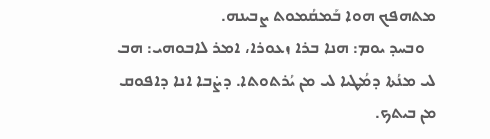ܡܬܗܦܟ ܗܘܐ ܒܰܡܩܳܡܘܬ ܨܒܝܢܗ.
   ܘܒܚܕ ܝܘܡ: ܗܢܐ ܒܪܐ ܙܥܘܪܐ، ܐܡܪ ܠܐܒܘܗܝ: ܗܒ ܠܝ ܡܢܳܬܐ ܕܡܳܛܝܐ ܠܝ ܡܢ ܝܳܪܬܘܬܐ. ܕܨ̇ܒܐ ܐܢܐ ܕܐܦܘܩ ܡܢ ܒܝܬܟ.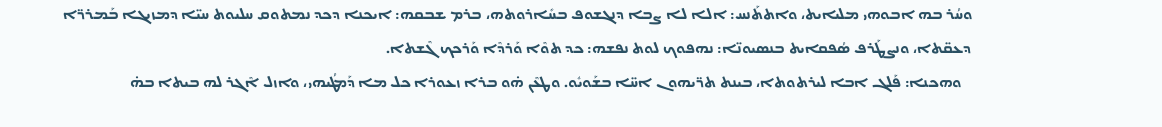ܘܚܳܪ ܒܗ ܐܒܘܗܝ ܡܠܝܐܝܬ، ܘܐܬܬܰܢܚ: ܐܠܐ ܠܐ ܨܒܐ ܕܢܓܫܘܦ ܒܚܺܐܪܘܬܗ، ܒܪܡ ܫܒܩܗ: ܐܝܟܢܐ ܕܟܕ ܢܡܬܘܩ ܚܠܝܘܬ ܚܝ̈ܐ ܕܡܙܝܓܐ ܒܰܡܪܪ̈ܐ ܕܥܩ̈ܬܐ، ܘܢܨܛܰܪܦ ܣܳܦܩܐܝܬ ܒܢܣܝܘܢ̈ܐ: ܢܗܦܘܟ ܠܘܬ ܢܦܫܗ: ܟܕ ܬܘܶܐ ܘܰܪܕܶܐ ܘܰܪܟܟ ܓܶܫܬܐ.
   ܘܗܟܢܐ: ܦܰܠܓ ܐܒܐ ܠܝܪܬܘܬܐ، ܒܝܢܬ ܬܪ̈ܝܗܘܢ ܐܚ̈ܐ ܒܫܰܘܝܽܘ. ܘܛܥܶܢ ܗ̇ܘ ܒܪܐ ܙܥܘܪܐ ܟܠ ܡܐ ܕܰܡܛܳܝܗܝ، ܘܐܙܠ ܐܶܓܪ ܠܗ ܒܝܬܐ ܒܗ̇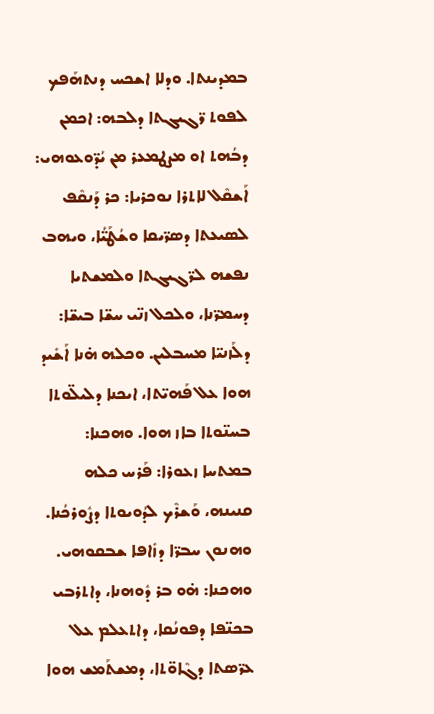ܒܡܕܝܢܬܐ. ܘܕܠܐ ܐܫܟܚ ܕܢܬܗܰܦܟ ܠܦܘܬ ܪ̈ܓܝܓܬܐ ܕܠܒܗ: ܐܟܡܢ ܕܒܳܗܬ ܐܘ ܡܨܛܡܥܪ ܡܢ ܝܳܕ̈ܘܥܘܗܝ: ܐܰܫܩܶܠ ܠܐܬܪܐ ܢܘܟܪܝܐ: ܟܪ ܕܰܢܩܶܦ ܠܣܝܥܬܐ ܕܣܪ̈ܝܩܐ ܘܫܳܛܰܝ̈ܳܐ، ܘܝܗܒ ܢܦܫܗ ܠܪ̈ܓܝܓܬܐ ܘܠܡܫܬܝܐ ܕܚܡܪ̈ܢܐ، ܘܠܟܠ ܙܢ̈ܝ ܚܫ̈ܐ ܒܝܫ̈ܐ: ܕܠܰܙܢܝ̈ܐ ܡܚܒܠܝܢ. ܘܟܠܗ ܗ̇ܢܐ ܐܰܫܺܝܕ ܗܘܐ ܥܠ ܦܰܗܝ̈ܬܐ، ܐܝܟܢܐ ܕܠܝܠ̈ܘܬܐ ܒܚܢ̈ܘܬܐ ܒܐܙ ܗܘܐ. ܘܗܟܢܐ: ܒܡܬܚܐ ܙܥܘܪܐ: ܦܰܪܚ ܟܠܗ ܩܢܝܢܗ، ܘܰܫܪܶܟ ܠܕܳܘܝܘܬܐ ܕܨܽܘܪܟܳܢܐ. ܘܗܢܘܢ ܚܒܪ̈ܐ ܕܙܺܐܦܐ ܫܒܩܘܗܝ. ܘܗܟܢܐ: ܗ̇ܘ ܒܪ ܕܽܘܗܢܐ، ܕܐܬܪܒܝ ܒܟܢ̈ܦܐ ܕܦܘܢܳܩܐ، ܕܐܬܥܠܡ ܥܠ ܥܪ̈ܣܬܐ ܕܓܶܐܘ̈ܬܐ، ܕܡܫܬܰܡܫ ܗܘܐ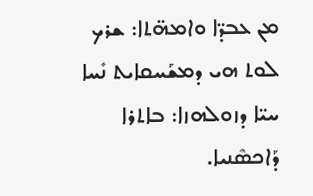ܡܢ ܥܒܕ̈ܐ ܘܐܡܗ̈ܬܐ: ܫܪܟ ܠܘܬ ܗܝ ܕܡܫܰܚܩܐܝܬ ܢܺܚܐ ܚܝ̈ܐ ܕܙܘܠܗܙܐ: ܒܐܬܪܐ ܕܰܐܟܣܶܢܝܐ.